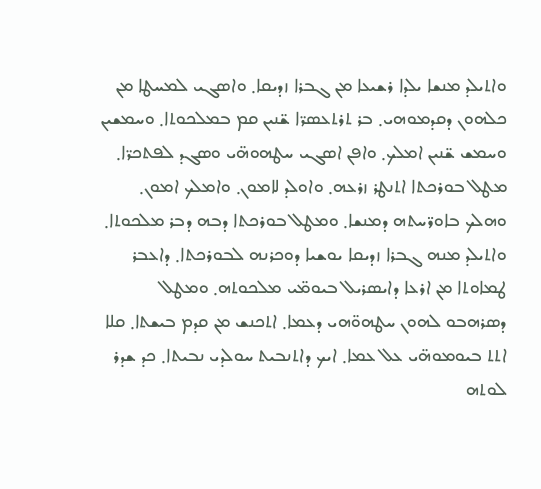ܘܐܬܝܠܕ ܡܢܫܐ ܝܠܕܐ ܪܫܝܥܐ ܡܢ ܓܒܪܐ ܙܕܝܩܐ܂ ܘܐܣܓܝ ܠܡܚܛܐ ܡܢ ܟܠܗܘܢ ܕܩܕܡܘܗܝ܂ ܒܪ ܬܪܬܥܣܪ̈ܐ ܫ̈ܢܝܢ ܩܡ ܒܡܠܟܘܬܐ܂ ܘܚܡܫܝܢ ܘܚܡܫ ܫ̈ܢܝܢ ܐܡܠܟ܂ ܘܐܦܢ ܐܣܓܝ ܚܛܗܘܗ̈ܝ ܘܣܓܕ ܠܦܬܟܪ̈ܐ܂ ܡܛܠ ܒܘܪܟܬܐ ܐܬܢܛܪ ܙܪܥܗ܂ ܘܐܘܠܕ ܠܐܡܘܢ܂ ܘܐܡܠܟ ܐܡܘܢ܂ ܘܗܠܟ ܒܐܘܪ̈ܚܬܗ ܕܡܢܫܐ܂ ܘܡܛܠ ܒܘܪܟܬܐ ܕܒܗ ܕܒܪ ܡܠܟܘܬܐ܂ ܘܐܬܝܠܕ ܡܢܗ ܓܒܪܐ ܙܕܝܩܐ ܝܘܫܝܐ ܕܘܟܪܢܗ ܠܒܘܪܟܬܐ܂ ܕܐܥܒܪ ܛܡܐܘܬܐ ܡܢ ܐܪܥܐ ܕܐܝܣܪܝܠ ܒܝܘܡ̈ܝ ܡܠܟܘܬܗ܂ ܘܡܛܠ ܕܣܪܗܒܘ ܠܗܘܢ ܚܛܗܘ̈ܗܝ ܕܥܡܐ܂ ܐܬܟܢܫ ܡܢ ܩܕܡ ܒܝܫܬܐ܂ ܩܠܐ ܐܬܬ ܒܝܘܡܘܗ̈ܝ ܥܠ ܥܡܐ܂ ܐܝܟ ܕܐܬܢܒܝܬ ܚܘܠܕܝ ܢܒܝܬܐ܂ ܟܕ ܫܕܪ ܠܘܬܗ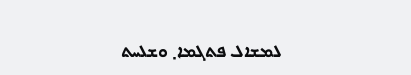ܠܡܫܐܠ ܦܬܓܡܐ܂ ܘܫܠܚܬ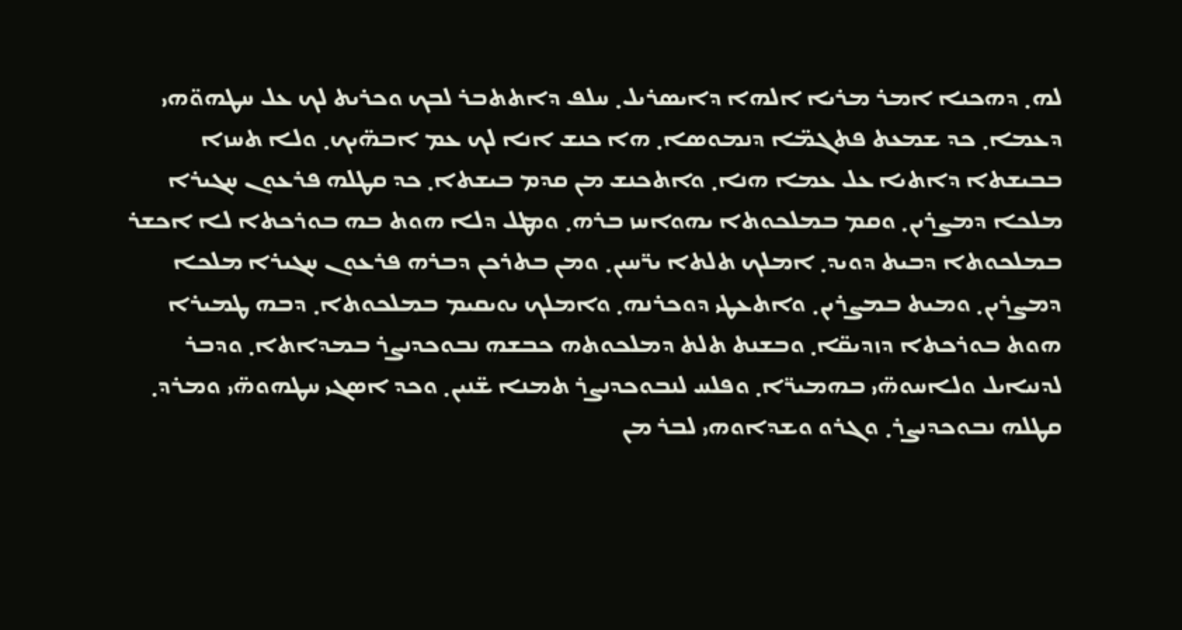ܠܗ܂ ܕܗܟܢܐ ܐܡܪ ܡܪܝܐ ܐܠܗܐ ܕܐܝܣܪܝܠ܂ ܚܠܦ ܕܐܬܬܒܪ ܠܒܟ ܘܟܪܝܬ ܠܟ ܥܠ ܚܛܗܘ̈ܗܝ ܕܥܡܐ܂ ܟܕ ܫܡܥܬ ܦܬܓܡ̈ܐ ܕܢܡܘܣܐ܂ ܗܐ ܟܢܫ ܐܢܐ ܠܟ ܥܡ ܐܒܗ̈ܝܟ܂ ܘܠܐ ܬܚܙܐ ܒܒܝܫܬܐ ܕܐܬܝܐ ܥܠ ܥܡܐ ܗܢܐ܂ ܘܐܬܟܢܫ ܡܢ ܩܕܡ ܒܝܫܬܐ܂ ܟܕ ܩܛܠܗ ܦܪܥܘܢ ܚܓܝܪܐ ܡܠܟܐ ܕܡܨܪܝܢ܂ ܘܩܡ ܒܡܠܟܘܬܐ ܝܗܘܐܚܙ ܒܪܗ܂ ܘܡܛܠ ܕܠܐ ܗܘܬ ܒܗ ܒܘܪܟܬܐ ܠܐ ܐܟܫܪ ܒܡܠܟܘܬܐ ܕܒܝܬ ܕܘܝܕ܂ ܐܡܠܟ ܬܠܬܐ ܝܪ̈ܚܝܢ܂ ܘܡܢ ܒܬܪܟܢ ܕܒܪܗ ܦܪܥܘܢ ܚܓܝܪܐ ܡܠܟܐ ܕܡܨܪܝܢ܂ ܘܡܝܬ ܒܡܨܪܝܢ܂ ܘܐܬܥܛܝ ܕܘܟܪܢܗ܂ ܘܐܡܠܟ ܝܘܝܩܝܡ ܒܡܠܟܘܬܐ܂ ܕܒܗ ܛܡܝܪܐ ܗܘܬ ܒܘܪܟܬܐ ܕܙܕܝܩ̈ܐ܂ ܘܒܫܢܬ ܬܠܬ ܕܡܠܟܘܬܗ ܟܒܫܗ ܢܒܘܟܕܢܨܪ ܒܡܕܐܬܐ܂ ܘܕܒܪ ܠܕܢܝܐܝܠ ܘܠܐܚܘܗ̈ܝ ܒܗܡܝܪ̈ܐ܂ ܘܦܠܚ ܠܢܒܘܟܕܢܨܪ ܬܡܢܐ ܫ̈ܢܝܢ܂ ܘܟܕ ܐܣܓܝ ܚܛܗܘܗ̈ܝ ܘܡܪܕ܂ ܩܛܠܗ ܢܒܘܟܕܢܨܪ܂ ܘܓܪܘ ܘܫܕܐܘܗܝ ܠܒܪ ܡܢ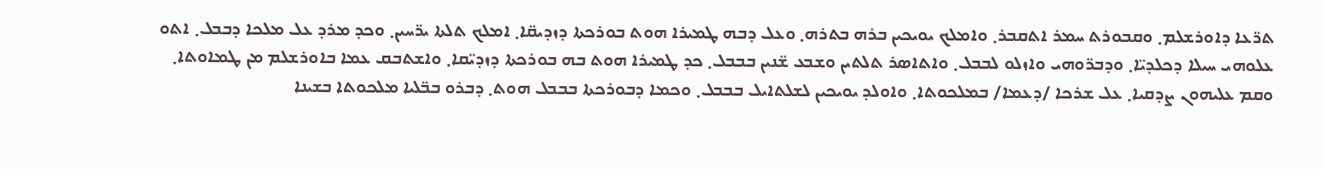ܬܪ̈ܥܐ ܕܐܘܪܫܠܡ܂ ܘܩܒܘܪܬ ܚܡܪ ܐܬܩܒܪ܂ ܘܐܡܠܟ ܝܘܝܟܝܢ ܒܪܗ ܒܬܪܗ܂ ܘܥܠ ܕܒܗ ܛܡܝܪܐ ܗܘܬ ܒܘܪܟܬܐ ܕܙܕܝܩ̈ܐ܂ ܐܡܠܟ ܬܠܬܐ ܝܪ̈ܚܝܢ܂ ܘܟܕ ܡܪܕ ܥܠ ܡܠܟܐ ܕܒܒܠ܂ ܐܬܘ ܥܠܘܗܝ ܚܝܠܐ ܕܟܠܕܝ̈ܐ܂ ܘܕܒܪ̈ܘܗܝ ܘܐܙܠܘ ܠܒܒܠ܂ ܘܐܬܐܣܪ ܬܠܬܝܢ ܘܫܒܥ ܫ̈ܢܝܢ ܒܒܒܠ܂ ܟܕ ܛܡܝܪܐ ܗܘܬ ܒܗ ܒܘܪܟܬܐ ܕܙܕܝ̈ܩܐ܂ ܘܐܫܬܒܩ ܥܡܐ ܒܐܘܪܫܠܡ ܡܢ ܛܡܐܘܬܐ܂ ܘܩܡ ܥܠܝܗܘܢ ܨܕܩܝܐ܂ ܥܠ ܫܪܟܐ /ܕܥܡܐ/ ܒܡܠܟܘܬܐ܂ ܘܐܘܠܕ ܝܘܝܟܝܢ ܠܫܠܬܐܝܠ ܒܒܒܠ܂ ܘܟܡܐ ܕܒܘܪܟܬܐ ܒܒܒܠ ܗܘܬ܂ ܕܒܪܘ ܒܒ̈ܠܝܐ ܡܠܟܘܬܐ ܒܫܝܢܐ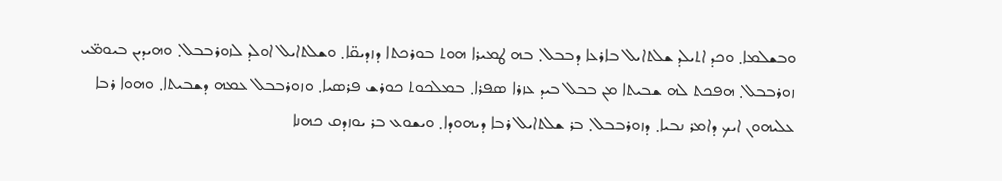ܘܒܫܠܡܐ܂ ܘܟܕ ܐܬܝܠܕ ܫܠܬܐܝܠ ܒܐܪܥܐ ܕܒܒܠ܂ ܒܗ ܛܡܝܪܐ ܗܘܬ ܒܘܪܟܬܐ ܕܙܕܝܩ̈ܐ܂ ܘܫܠܬܐܝܠ ܐܘܠܕ ܠܙܘܪܒܒܠ܂ ܘܗܝܕܝܢ ܒܝܘܡ̈ܝ ܙܘܪܒܒܠ܂ ܗܦܟܬ ܠܗ ܫܒܝܬܐ ܡܢ ܒܒܠ ܒܝܕ ܥܙܪܐ ܣܦܪܐ܂ ܒܡܠܟܘܬ ܟܘܪܫ ܦܪܣܝܐ܂ ܘܙܘܪܒܒܠ ܥܡܗ ܕܫܒܝܬܐ܂ ܘܗܘܐ ܪܒܐ ܥܠܝܗܘܢ ܐܝܟ ܕܐܡܪ ܢܒܝܐ܂ ܕܙܘܪܒܒܠ܂ ܒܪ ܫܠܬܐܝܠ ܪܒܐ ܕܝܗܘܕܐ܂ ܘܝܫܘܥ ܒܪ ܝܘܙܕܩ ܟܗܢܐ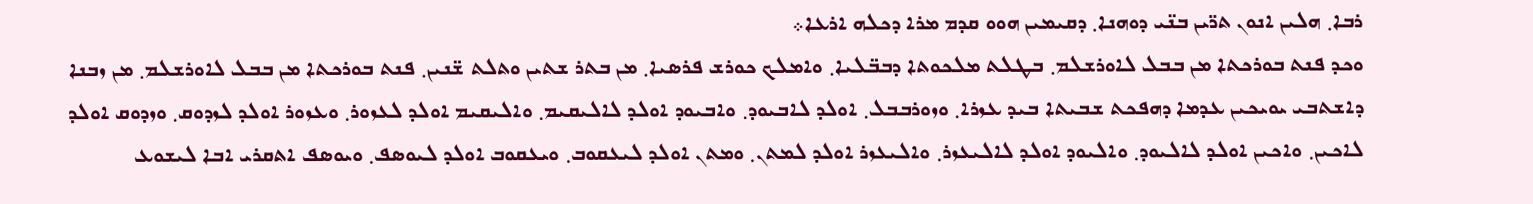ܪܒܐ܂ ܗܠܝܢ ܐܢܘܢ ܬܪ̈ܝܢ ܒܢ̈ܝ ܕܘܗܢܐ܂ ܕܩܝܡܝܢ ܗܘܘ ܩܕܡ ܡܪܐ ܕܟܠܗ ܐܪܥܐ܀
ܘܟܕ ܦܢܬ ܒܘܪܟܬܐ ܡܢ ܒܒܠ ܠܐܘܪܫܠܡ܂ ܒܛܠܬ ܡܠܟܘܬܐ ܕܒܒ̈ܠܝܐ܂ ܘܐܡܠܟ ܟܘܪܫ ܦܪܣܝܐ܂ ܡܢ ܒܬܪ ܫܬܝܢ ܘܬܠܬ ܫ̈ܢܝܢ܂ ܦܢܬ ܒܘܪܟܬܐ ܡܢ ܒܒܠ ܠܐܘܪܫܠܡ܂ ܡܢ ܙܒܢܐ ܕܐܫܬܒܝ ܝܘܝܟܝܢ ܥܕܡܐ ܕܗܦܟܬ ܫܒܝܬܐ ܒܝܕ ܥܙܪܐ܂ ܘܙܘܪܒܒܠ܂ ܐܘܠܕ ܠܐܒܝܘܕ܂ ܘܐܒܝܘܕ ܐܘܠܕ ܠܐܠܝܩܝܡ܂ ܘܐܠܝܩܝܡ ܐܘܠܕ ܠܥܙܘܪ܂ ܘܥܙܘܪ ܐܘܠܕ ܠܙܕܘܩ܂ ܘܙܕܘܩ ܐܘܠܕ ܠܐܟܝܢ܂ ܘܐܟܝܢ ܐܘܠܕ ܠܐܠܝܘܕ܂ ܘܐܠܝܘܕ ܐܘܠܕ ܠܐܠܝܥܙܪ܂ ܘܐܠܝܥܙܪ ܐܘܠܕ ܠܡܬܢ܂ ܘܡܬܢ ܐܘܠܕ ܠܝܥܩܘܒ܂ ܘܝܥܩܘܒ ܐܘܠܕ ܠܝܘܣܦ܂ ܘܝܘܣܦ ܐܬܩܪܝ ܐܒܐ ܠܝܫܘܥ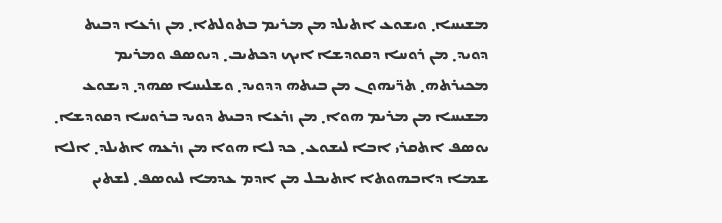ܡܫܝܚܐ܂ ܘܝܫܘܥ ܐܬܝܠܕ ܡܢ ܡܪܝܡ ܒܬܘܠܬܐ܂ ܡܢ ܙܪܥܐ ܕܒܝܬ ܕܘܝܕ܂ ܡܢ ܪܘܚܐ ܕܩܘܕܫܐ ܐܝܟ ܕܟܬܝܒ܂ ܕܝܘܣܦ ܘܡܪܝܡ ܡܟܝܪܬܗ܂ ܬܪ̈ܝܗܘܢ ܡܢ ܒܝܬܗ ܕܕܘܝܕ܂ ܘܫܠܝܚܐ ܣܗܕ܂ ܕܝܫܘܥ ܡܫܝܚܐ ܡܢ ܡܪܝܡ ܗܘܐ܂ ܡܢ ܙܪܥܐ ܕܒܝܬ ܕܘܝܕ ܒܪܘܚܐ ܕܩܘܕܫܐ܂ ܝܘܣܦ ܐܬܩܪܝ ܐܒܐ ܠܝܫܘܥ܂ ܟܕ ܠܐ ܗܘܐ ܡܢ ܙܪܥܗ ܐܬܝܠܕ܂ ܐܠܐ ܫܡܐ ܕܐܒܗܘܬܐ ܐܬܝܒܠ ܡܢ ܐܕܡ ܥܕܡܐ ܠܝܘܣܦ܂ ܠܫܬܝܢ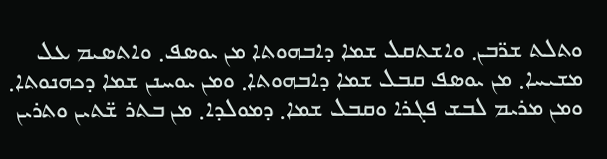ܘܬܠܬ ܫܪ̈ܒܢ܂ ܘܐܫܬܩܠ ܫܡܐ ܕܐܒܗܘܬܐ ܡܢ ܝܘܣܦ܂ ܘܐܬܣܝܡ ܥܠ ܡܫܝܚܐ܂ ܡܢ ܝܘܣܦ ܩܒܠ ܫܡܐ ܕܐܒܗܘܬܐ܂ ܘܡܢ ܝܘܚܢܢ ܫܡܐ ܕܟܗܢܘܬܐ܂ ܘܡܢ ܡܪܝܡ ܠܒܫ ܦܓܪܐ ܘܩܒܠ ܫܡܐ܂ ܕܡܘܠܕܐ܂ ܡܢ ܒܬܪ ܫ̈ܬܝܢ ܘܬܪܝܢ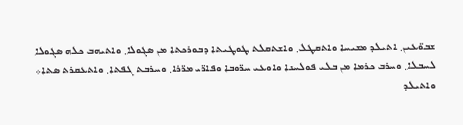ܫܒܘ̈ܥܝܢ܂ ܐܬܝܠܕ ܡܫܝܚܐ ܘܐܬܩܛܠ܂ ܘܐܫܬܩܠܬ ܛܘܛܝܬܐ ܕܒܘܪܟܬܐ ܡܢ ܣܓܘܠܐ܂ ܘܐܬܝܗܒ ܟܠܗ ܣܓܘܠܐ ܠܚܒܠܐ܂ ܘܚܪܒ ܟܪܡܐ ܡܢ ܒܠܝ ܦܘܠܚܢܐ ܘܐܘܥܝ ܚܪ̈ܘܒܐ ܘܦܐܪ̈ܝ ܡܪ̈ܪܐ܂ ܘܚܪܒܬ ܓܦܬܐ܂ ܘܐܬܥܩܪܬ ܣܬܐ܀
ܘܐܬܝܠܕ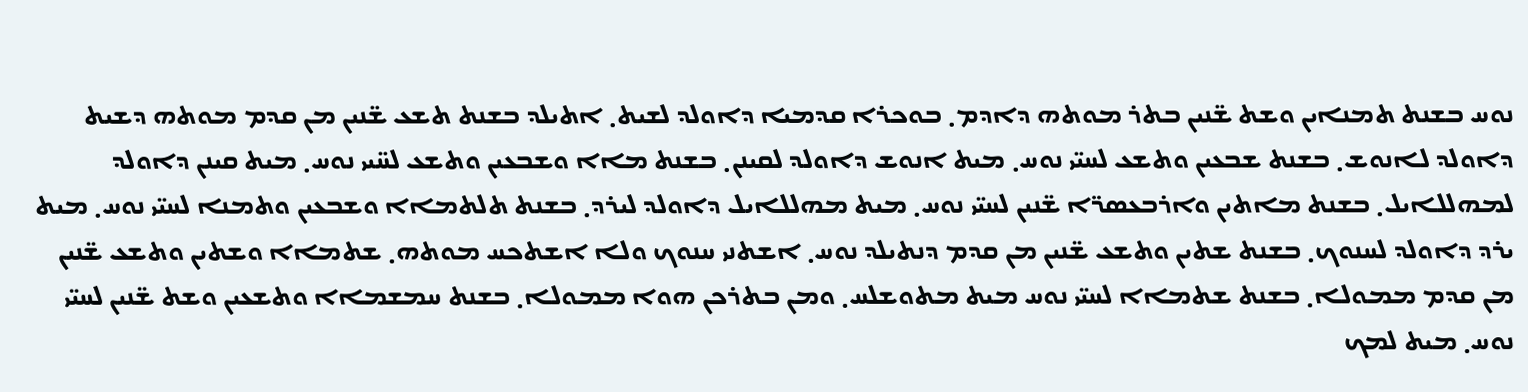ܢܘܚ ܒܫܢܬ ܬܡܢܐܝܢ ܘܫܬ ܫ̈ܢܝܢ ܒܬܪ ܡܘܬܗ ܕܐܕܡ܂ ܒܘܟܪܐ ܩܕܡܝܐ ܕܐܘܠܕ ܠܫܝܬ܂ ܐܬܝܠܕ ܒܫܢܬ ܬܫܥ ܫ̈ܢܝܢ ܡܢ ܩܕܡ ܡܘܬܗ ܕܫܝܬ ܕܐܘܠܕ ܠܐܢܘܫ܂ ܒܫܢܬ ܫܒܥܝܢ ܘܬܫܥ ܠܚܝ̈ܝ ܢܘܚ܂ ܡܝܬ ܐܢܘܫ ܕܐܘܠܕ ܠܩܝܢܢ܂ ܒܫܢܬ ܡܐܐ ܘܫܒܥܝܢ ܘܬܫܥ ܠܚ̈ܝܝ ܢܘܚ܂ ܡܝܬ ܩܝܢܢ ܕܐܘܠܕ ܠܡܗܠܠܐܝܠ܂ ܒܫܢܬ ܡܐܬܝܢ ܘܐܪܒܥܣܪ̈ܐ ܫ̈ܢܝܢ ܠܚܝ̈ܝ ܢܘܚ܂ ܡܝܬ ܡܗܠܠܐܝܠ ܕܐܘܠܕ ܠܝܪܕ܂ ܒܫܢܬ ܬܠܬܡܐܐ ܘܫܒܥܝܢ ܘܬܡܢܐ ܠܚܝ̈ܝ ܢܘܚ܂ ܡܝܬ ܝܪܕ ܕܐܘܠܕ ܠܚܢܘܟ܂ ܒܫܢܬ ܫܬܝܢ ܘܬܫܥ ܫ̈ܢܝܢ ܡܢ ܩܕܡ ܕܢܬܝܠܕ ܢܘܚ܂ ܐܫܬܢܝ ܚܢܘܟ ܘܠܐ ܐܫܬܟܚ ܡܘܬܗ܂ ܫܬܡܐܐ ܘܫܬܝܢ ܘܬܫܥ ܫ̈ܢܝܢ ܡܢ ܩܕܡ ܡܡܘܠܐ܂ ܒܫܢܬ ܫܬܡܐܐ ܠܚܝ̈ܝ ܢܘܚ ܡܝܬ ܡܬܘܫܠܚ܂ ܘܡܢ ܒܬܪܟܢ ܗܘܐ ܡܡܘܠܐ܂ ܒܫܢܬ ܚܡܫܡܐܐ ܘܬܫܥܝܢ ܘܫܬ ܫ̈ܢܝܢ ܠܚܝ̈ܝ ܢܘܚ܂ ܡܝܬ ܠܡܟ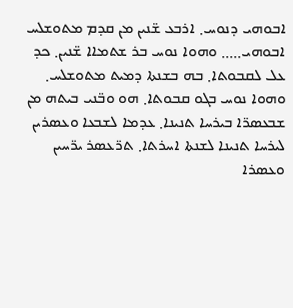ܐܒܘܗܝ ܕܢܘܚ܂ ܐܪܒܥ ܫ̈ܢܝܢ ܡܢ ܩܕܡ ܡܬܘܫܠܚ ܐܒܘܗܝ܂܂܂܂܂ ܘܗܘܐ ܢܘܚ ܒܪ ܫܬܡܐܐ ܫ̈ܢܝܢ܂ ܟܕ ܥܠ ܠܩܒܘܬܐ܂ ܒܗ ܒܫܢܬܐ ܕܡܝܬ ܡܬܘܫܠܚ܂ ܘܗܘܐ ܢܘܚ ܒܓܘ ܩܒܘܬܐ܂ ܗܘ ܘܒ̈ܢܝ ܒܝܬܗ ܡܢ ܫܒܥܣܪ̈ܐ ܒܝܪܚܐ ܬܢܝܢܐ܂ ܥܕܡܐ ܠܫܒܥܐ ܘܥܣܪܝܢ ܠܝܪܚܐ ܬܢܝܢܐ ܠܫܢܬܐ ܐܚܪܬܐ܂ ܬܪ̈ܥܣܪ ܝܪ̈ܚܝܢ ܘܥܣܪܐ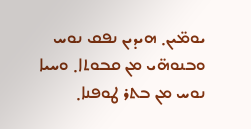ܝܘܡ̈ܝܢ܂ ܗܝܕܝܢ ܢܦܩ ܢܘܚ ܘܒܢܘܗ̈ܝ ܡܢ ܩܒܘܬܐ܂ ܘܚܝܐ ܢܘܚ ܡܢ ܒܬܪ ܛܘܦܢܐ܂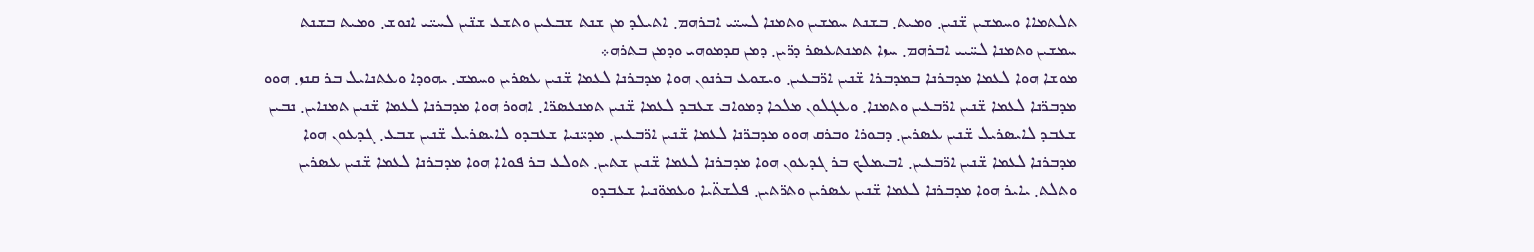ܬܠܬܡܐܐ ܘܚܡܫܝܢ ܫ̈ܢܝܢ܂ ܘܡܝܬ܂ ܒܫܢܬ ܚܡܫܝܢ ܘܬܡܢܐ ܠܚܝ̈ܝ ܐܒܪܗܡ܂ ܐܬܝܠܕ ܡܢ ܫܢܬ ܫܒܥܝܢ ܘܬܫܥ ܫܢ̈ܝܢ ܠܚܝ̈ܝ ܐܢܘܫ܂ ܘܡܝܬ ܒܫܢܬ ܚܡܫܝܢ ܘܬܡܢܐ ܠܚ̈ܝܝ ܐܒܪܗܡ܂ ܚܙܐ ܬܡܢܬܥܣܪ ܕܪ̈ܝܢ܂ ܕܡܢ ܩܕܡܘܗܝ ܘܕܡܢ ܒܬܪܗ܀
ܡܘܫܐ ܗܘܐ ܠܥܡܐ ܡܕܒܪܢܐ ܒܡܕܒܪܐ ܫ̈ܢܝܢ ܐܪ̈ܒܥܝܢ܂ ܘܝܫܘܥ ܒܪܢܘܢ ܗܘܐ ܡܕܒܪܢܐ ܠܥܡܐ ܫ̈ܢܝܢ ܥܣܪܝܢ ܘܚܡܫ܂ ܝܗܘܕܐ ܘܥܬܢܐܝܠ ܒܪ ܩܢܙ܂ ܗܘܘ ܡܕܒܪ̈ܢܐ ܠܥܡܐ ܫ̈ܢܝܢ ܐܪ̈ܒܥܝܢ ܘܬܡܢܐ܂ ܘܥܓܠܘܢ ܡܠܟܐ ܕܡܘܐܒ ܫܥܒܕ ܠܥܡܐ ܫ̈ܢܝܢ ܬܡܢܥܣܪ̈ܐ܂ ܐܗܘܪ ܗܘܐ ܡܕܒܪܢܐ ܠܥܡܐ ܫ̈ܢܝܢ ܬܡܢܐܝܢ܂ ܢܒܝܢ ܫܥܒܕ ܠܐܝܣܪܝܠ ܫ̈ܢܝܢ ܥܣܪܝܢ܂ ܕܒܘܪܐ ܘܒܪܩ ܗܘܘ ܡܕܒܪ̈ܢܐ ܠܥܡܐ ܫ̈ܢܝܢ ܐܪ̈ܒܥܝܢ܂ ܡܕܝ̈ܢܝܐ ܫܥܒܕܘ ܠܐܝܣܪܝܠ ܫ̈ܢܝܢ ܫܒܥ܂ ܓܕܥܘܢ ܗܘܐ ܡܕܒܪܢܐ ܠܥܡܐ ܫ̈ܢܝܢ ܐܪ̈ܒܥܝܢ܂ ܐܒܝܡܠܟ ܒܪ ܓܕܥܘܢ ܗܘܐ ܡܕܒܪܢܐ ܠܥܡܐ ܫ̈ܢܝܢ ܫܬܝܢ܂ ܬܘܠܥ ܒܪ ܦܘܐܐ ܗܘܐ ܡܕܒܪܢܐ ܠܥܡܐ ܫ̈ܢܝܢ ܥܣܪܝܢ ܘܬܠܬ܂ ܝܐܝܪ ܗܘܐ ܡܕܒܪܢܐ ܠܥܡܐ ܫ̈ܢܝܢ ܥܣܪܝܢ ܘܬܪ̈ܬܝܢ܂ ܦܠܫܬ̈ܝܐ ܘܥܡܘ̈ܢܝܐ ܫܥܒܕܘ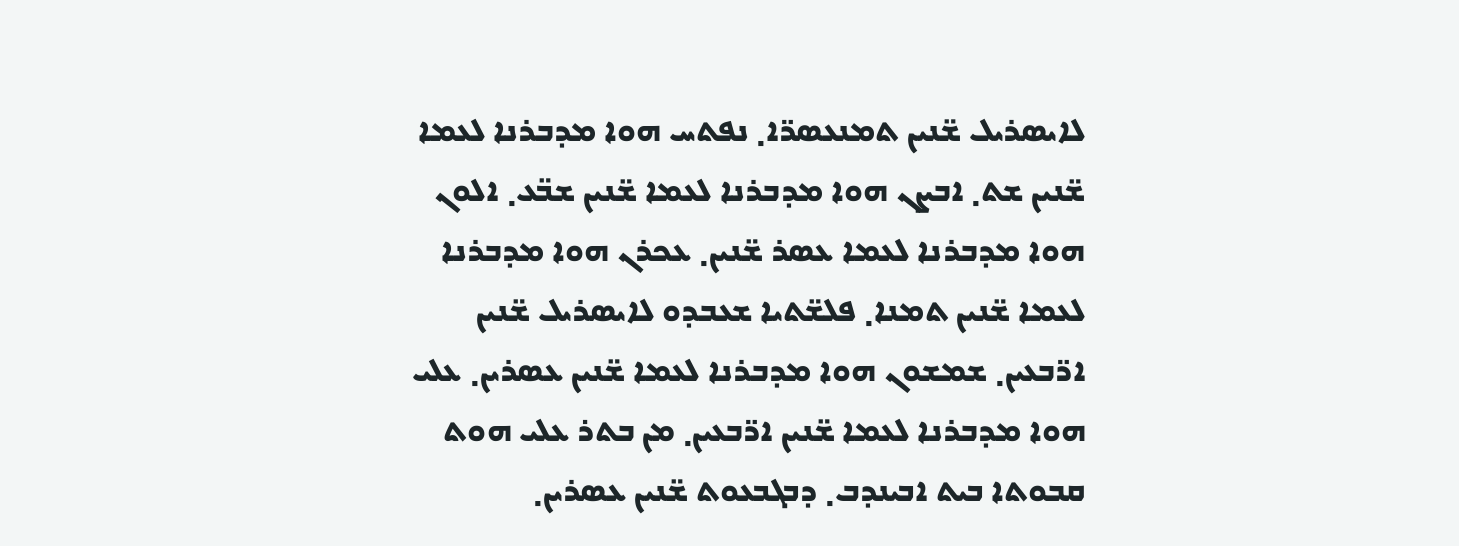ܠܐܝܣܪܝܠ ܫ̈ܢܝܢ ܬܡܢܥܣܪ̈ܐ܂ ܢܦܬܚ ܗܘܐ ܡܕܒܪܢܐ ܠܥܡܐ ܫ̈ܢܝܢ ܫܬ܂ ܐܒܨܢ ܗܘܐ ܡܕܒܪܢܐ ܠܥܡܐ ܫ̈ܢܝܢ ܫܒ̈ܥ܂ ܐܠܘܢ ܗܘܐ ܡܕܒܪܢܐ ܠܥܡܐ ܥܣܪ ܫ̈ܢܝܢ܂ ܥܟܪܢ ܗܘܐ ܡܕܒܪܢܐ ܠܥܡܐ ܫ̈ܢܝܢ ܬܡܢܐ܂ ܦܠܫ̈ܬܝܐ ܫܥܒܕܘ ܠܐܝܣܪܝܠ ܫ̈ܢܝܢ ܐܪ̈ܒܥܝܢ܂ ܫܡܫܘܢ ܗܘܐ ܡܕܒܪܢܐ ܠܥܡܐ ܫ̈ܢܝܢ ܥܣܪܝܢ܂ ܥܠܝ ܗܘܐ ܡܕܒܪܢܐ ܠܥܡܐ ܫ̈ܢܝܢ ܐܪ̈ܒܥܝܢ܂ ܡܢ ܒܬܪ ܥܠܝ ܗܘܬ ܩܒܘܬܐ ܒܝܬ ܐܒܝܢܕܒ܂ ܕܒܓܒܥܘܬ ܫ̈ܢܝܢ ܥܣܪܝܢ܂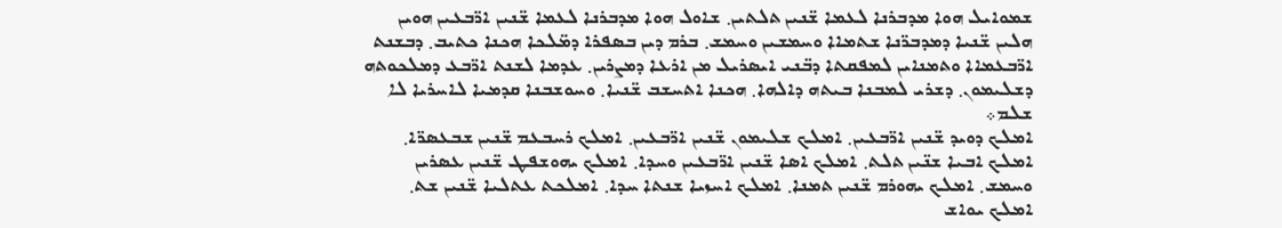ܫܡܘܐܝܠ ܗܘܐ ܡܕܒܪܢܐ ܠܥܡܐ ܫ̈ܢܝܢ ܬܠܬܝܢ܂ ܫܐܘܠ ܗܘܐ ܡܕܒܪܢܐ ܠܥܡܐ ܫ̈ܢܝܢ ܐܪ̈ܒܥܝܢ ܗܘܝܢ ܗܠܝܢ ܫ̈ܢܝܐ ܕܡܕܒܪ̈ܢܐ ܫܬܡܐܐ ܘܚܡܫܝܢ ܘܚܡܫ܂ ܒܪܡ ܕܝܢ ܒܣܦܪܐ ܕܡ̈ܠܟܐ ܗܟܢܐ ܟܬܝܒ܂ ܕܒܫܢܬ ܐܪ̈ܒܥܡܐܐ ܘܬܡܢܐܝܢ ܠܡܦܩܬܐ ܕܒ̈ܢܝ ܐܝܣܪܝܠ ܡܢ ܐܪܥܐ ܕܡܨܪܝܢ܂ ܥܕܡܐ ܠܫܢܬ ܐܪ̈ܒܥ ܕܡܠܟܘܬܗ ܕܫܠܝܡܘܢ܂ ܕܫܪܝ ܠܡܒܢܐ ܒܝܬܗ ܕܐܠܗܐ܂ ܗܟܢܐ ܐܬܚܫܒ ܫ̈ܢܝܐ܂ ܘܚܘܫܒܢܐ ܩܕܡܝܐ ܠܐܚܪܝܐ ܠܐ ܫܠܡ܀
ܐܡܠܟ ܕܘܝܕ ܫ̈ܢܝܢ ܐܪ̈ܒܥܝܢ܂ ܐܡܠܟ ܫܠܝܡܘܢ ܫ̈ܢܝܢ ܐܪ̈ܒܥܝܢ܂ ܐܡܠܟ ܪܚܒܥܡ ܫ̈ܢܝܢ ܫܒܥܣܪ̈ܐ܂ ܐܡܠܟ ܐܒܝܐ ܫܢ̈ܝܢ ܬܠܬ܂ ܐܡܠܟ ܐܣܐ ܫ̈ܢܝܢ ܐܪ̈ܒܥܝܢ ܘܚܕܐ܂ ܐܡܠܟ ܝܗܘܫܦܛ ܫ̈ܢܝܢ ܥܣܪܝܢ ܘܚܡܫ܂ ܐܡܠܟ ܝܗܘܪܡ ܫ̈ܢܝܢ ܬܡܢܐ܂ ܐܡܠܟ ܐܚܙܝܐ ܫܢܬܐ ܚܕܐ܂ ܐܡܠܟܬ ܥܬܠܝܐ ܫ̈ܢܝܢ ܫܬ܂ ܐܡܠܟ ܝܘܐܫ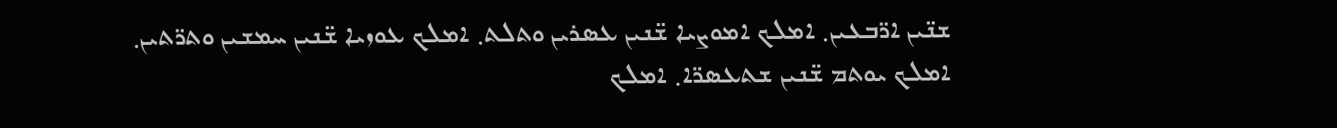ܫܢ̈ܝܢ ܐܪ̈ܒܥܝܢ܂ ܐܡܠܟ ܐܡܘܨܝܐ ܫ̈ܢܝܢ ܥܣܪܝܢ ܘܬܠܬ܂ ܐܡܠܟ ܥܘܙܝܐ ܫ̈ܢܝܢ ܚܡܫܝܢ ܘܬܪ̈ܬܝܢ܂ ܐܡܠܟ ܝܘܬܡ ܫ̈ܢܝܢ ܫܬܥܣܪ̈ܐ܂ ܐܡܠܟ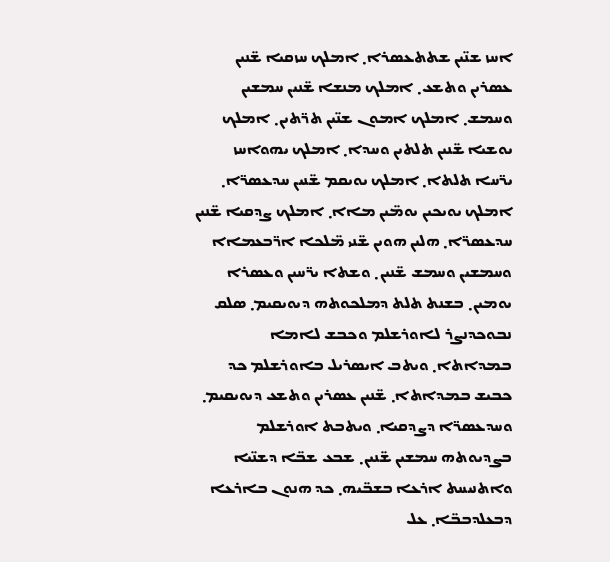ܐܚܙ ܫܢ̈ܝܢ ܫܬܬܥܣܪܐ܂ ܐܡܠܟ ܚܙܩܝܐ ܫ̈ܢܝܢ ܥܣܪܝܢ ܘܬܫܥ܂ ܐܡܠܟ ܡܢܫܐ ܫ̈ܢܝܢ ܚܡܫܝܢ ܘܚܡܫ܂ ܐܡܠܟ ܐܡܘܢ ܫܢ̈ܝܢ ܬܪ̈ܬܝܢ܂ ܐܡܠܟ ܝܘܫܝܐ ܫ̈ܢܝܢ ܬܠܬܝܢ ܘܚܕܐ܂ ܐܡܠܟ ܝܗܘܐܚܙ ܝܪ̈ܚܐ ܬܠܬܐ܂ ܐܡܠܟ ܝܘܝܩܡ ܫ̈ܢܝܢ ܚܕܥܣܪ̈ܐ܂ ܐܡܠܟ ܝܘܝܟܝܢ ܝܘܡ̈ܝܢ ܡܐܐ܂ ܐܡܠܟ ܨܕܩܝܐ ܫ̈ܢܝܢ ܚܕܥܣܪ̈ܐ܂ ܗܠܝܢ ܗܘܝܢ ܫ̈ܢܝ ܡ̈ܠܟܐ ܐܪ̈ܒܥܡܐܐ ܘܚܡܫܝܢ ܘܚܡܫ ܫ̈ܢܝܢ܂ ܘܫܬܐ ܝܪ̈ܚܝܢ ܘܥܣܪܐ ܝܘܡܝܢ܂ ܒܫܢܬ ܬܠܬ ܕܡܠܟܘܬܗ ܕܝܘܝܩܝܡ܂ ܣܠܩ ܢܒܘܟܕܢܨܪ ܠܐܘܪܫܠܡ ܘܟܒܫ ܠܐܡܐ ܒܡܕܐܬܐ܂ ܘܝܬܒ ܐܝܣܪܝܠ ܒܐܘܪܫܠܡ ܟܕ ܟܒܝܫ ܒܡܕܐܬܐ܂ ܫ̈ܢܝܢ ܥܣܪܝܢ ܘܬܫܥ ܕܝܘܝܩܝܡ܂ ܘܚܕܥܣܪ̈ܐ ܕܨܕܩܝܐ܂ ܘܝܬܒܬ ܐܘܪܫܠܡ ܒܨܕܝܘܬܗ ܚܡܫܝܢ ܫ̈ܢܝܢ܂ ܫܒܥ ܫܒ̈ܐ ܕܫܢ̈ܝܐ ܘܐܬܢܝܚܬ ܐܪܥܐ ܒܫܒ̈ܝܗ܂ ܟܕ ܗܢܘܢ ܒܐܪܥܐ ܕܒܥܠܕܒܒ̈ܐ܂ ܥܠ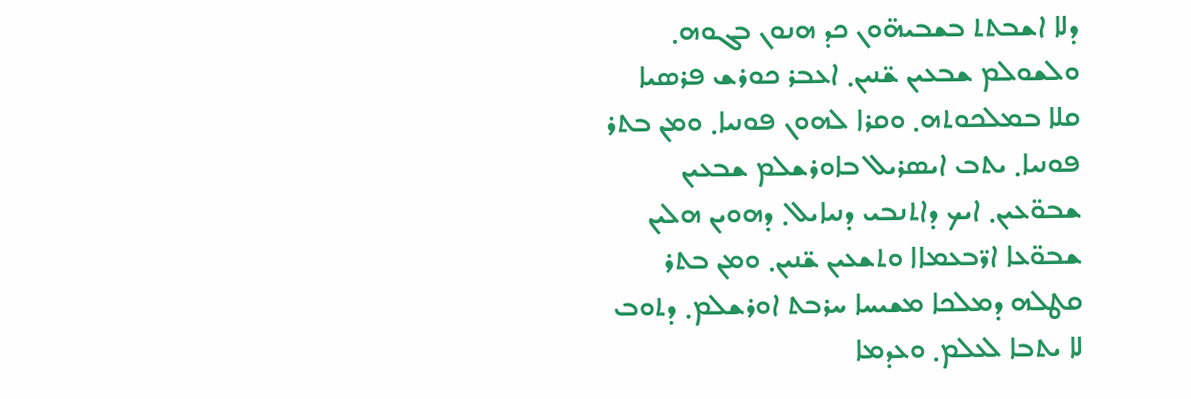ܕܠܐ ܐܫܒܬܬ ܒܫܒܝܗ̈ܘܢ ܟܕ ܗܢܘܢ ܒܓܘܗ܂ ܘܠܫܘܠܡ ܫܒܥܝܢ ܫ̈ܢܝܢ܂ ܐܥܒܪ ܟܘܪܫ ܦܪܣܝܐ ܩܠܐ ܒܡܠܟܘܬܗ܂ ܘܩܪܐ ܠܗܘܢ ܦܘܢܝܐ܂ ܘܡܢ ܒܬܪ ܦܘܢܝܐ܂ ܝܬܒ ܐܝܣܪܝܠ ܒܐܘܪܫܠܡ ܫܒܥܝܢ ܫܒܘ̈ܥܝܢ܂ ܐܝܟ ܕܐܬܢܒܝ ܕܢܝܐܝܠ܂ ܕܗܘܝܢ ܗܠܝܢ ܫܒܘ̈ܥܐ ܐܪ̈ܒܥܡܐܐ ܘܬܫܥܝܢ ܫ̈ܢܝܢ܂ ܘܡܢ ܒܬܪ ܩܛܠܗ ܕܡܠܟܐ ܡܫܝܚܐ ܚܪܒܬ ܐܘܪܫܠܡ܂ ܕܬܘܒ ܠܐ ܝܬܒܐ ܠܥܠܡ܂ ܘܥܕܡܐ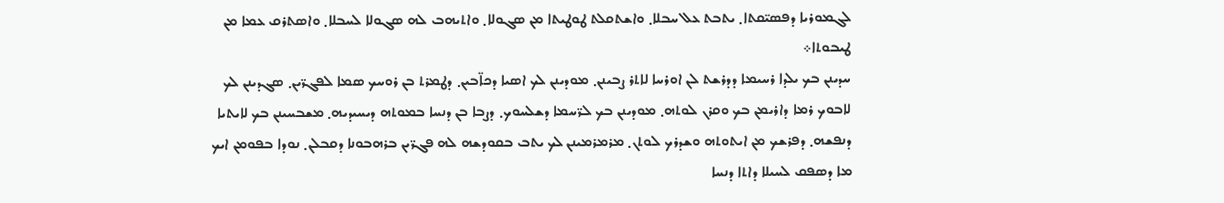ܠܓܡܘܪܝܐ ܕܦܣܝ̈ܩܬܐ܂ ܝܬܒܬ ܥܠ ܚܒܠܐ܂ ܘܐܫܬܩܠܬ ܛܘܛܝܬܐ ܡܢ ܣܓܘܠܐ܂ ܘܐܬܝܗܒ ܠܗ ܣܓܘܠܐ ܠܚܒܠܐ܂ ܘܐܣܬܪܩ ܥܡܐ ܡܢ ܛܝܒܘܬܐ܀
ܚܕܝܢܢ ܒܟ ܝܠܕܐ ܪܚܝܡܐ ܕܕܪܫܬ ܠܢ ܐܘܪܚܐ ܠܐܬܪ ܨܒܝܢܢ܂ ܡܘܕܝܢܢ ܠܟ ܐܣܝܐ ܕܟܐ̈ܒܝܢ܂ ܕܛܡܪܬ ܒܢ ܪܘܚܟ ܣܡܐ ܠܦܓܪ̈ܝܢ܂ ܣܓܕܝܢܢ ܠܟ ܠܐܒܘܟ ܪܡܐ ܕܐܪܝܡܢ ܒܟ ܘܩܪܢ ܠܘܬܗ܂ ܡܘܕܝܢܢ ܒܟ ܠܪ̈ܚܡܐ ܕܫܠܚܘܟ܂ ܕܨܒܐ ܒܢ ܕܢܚܐ ܒܡܘܬܗ ܕܝܚܝܕܝܗ܂ ܡܫܒܚܝܢܢ ܒܟ ܠܐܝܬܝܐ ܕܢܦܫܗ܂ ܕܦܪܫܟ ܡܢ ܐܝܬܘܬܗ ܘܫܕܪܟ ܠܘܬܢ܂ ܡܪܡܪܡܝܢܢ ܠܟ ܝܬܒ ܒܩܘܕܫܗ ܠܗ ܦܓܪ̈ܝܢ ܒܪܗܒܘܢܐ ܕܩܒܠܢ܂ ܢܘܕܐ ܒܦܘܡܢ ܐܝܟ ܡܐ ܕܣܦܩ ܠܚܝܠܐ ܕܐܬܐ ܕܢܚܐ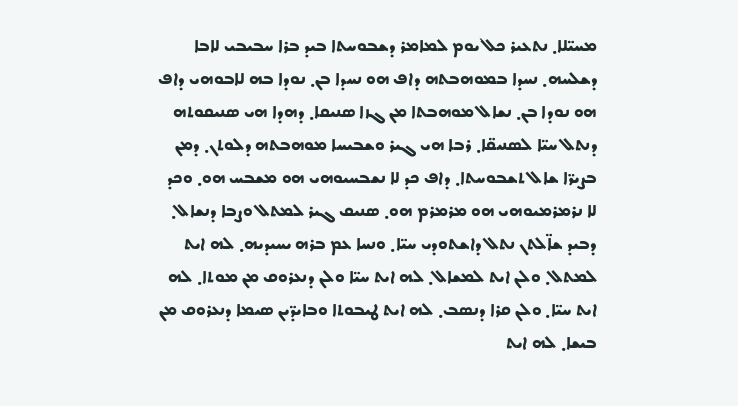ܡܚܝ̈ܠܐ܂ ܢܬܥܝܪ ܟܠ`ܝܘܡ ܠܡܐܡܪ ܕܫܒܘܚܬܐ ܒܝܕ ܒܪܐ ܚܒܝܒܝ ܠܐܒܐ ܕܫܠܚܗ܂ ܢܚܕܐ ܒܡܘܗܒܬܗ ܕܐܦ ܗܘ ܢܚܕܐ ܒܢ܂ ܢܘܕܐ ܒܗ ܠܐܒܘܗܝ ܕܐܦ ܗܘ ܢܘܕܐ ܒܢ܂ ܢܫܐܠ ܡܘܗܒܬܐ ܡܢ ܓܙܐ ܣܢܝܩܐ܂ ܕܗܕܐ ܗܝ ܣܢܝܩܘܬܗ ܕܢܬܠ ܚܝ̈ܐ ܠܣܢܝܩ̈ܐ܂ ܪܒܐ ܗܝ ܓܝܪ ܘܫܒܝܚܐ ܡܘܗܒܬܗ ܕܠܘܬܢ܂ ܕܡܢ ܒܨܝܪ̈ܐ ܫܐܠ ܬܫܒܘܚܬܐ܂ ܕܐܦ ܟܕ ܠܐ ܢܫܒܚܝܘܗܝ ܗܘ ܡܫܒܚ ܗܘ܂ ܘܟܕ ܠܐ ܢܪܡܪܡܝܘܗܝ ܗܘ ܡܪܡܪܡ ܗܘ܂ ܣܢܝܩ ܓܝܪ ܠܡܬܠ ܘܨܒܐ ܕܢܫܐܠ܂ ܕܒܝܕ ܫܐ̈ܠܬܢ ܢܬܠ ܕܐܫܬܘܕܝ ܚܝ̈ܐ܂ ܘܢܚܐ ܥܡ ܒܪܗ ܝܚܝܕܝܗ܂ ܠܗ ܐܝܬ ܠܡܬܠ܂ ܘܠܢ ܐܝܬ ܠܡܫܐܠ܂ ܠܗ ܐܝܬ ܚܝ̈ܐ ܘܠܢ ܕܢܥܪܘܩ ܡܢ ܡܘܬܐ܂ ܠܗ ܐܝܬ ܚܝ̈ܐ܂ ܘܠܢ ܩܪܐ ܕܢܣܒ܂ ܠܗ ܐܝܬ ܛܝܒܘܬܐ ܘܒܐܝܕ̈ܝܢ ܣܝܡܐ ܕܢܥܪܘܩ ܡܢ ܒܝܫܐ܂ ܠܗ ܐܝܬ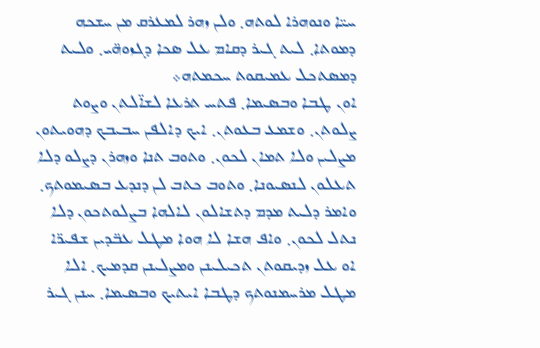ܚܝ̈ܐ ܘܢܘܗܪܐ ܠܘܬܗ܂ ܘܠܢ ܙܗܪ ܠܡܥܪܩ ܡܢ ܚܫܟܗ ܕܡܘܬܐ܂ ܠܝܬ ܓܝܪ ܕܩܐܡ ܥܠ ܣܟܐ ܕܓܙܘܗ̈ܝ܂ ܘܠܝܬ ܕܡܣܬܟܠ ܥܡܝܩܘܬ ܚܟܡܬܗ܀
ܐܘܢ ܛܒܐ ܘܒܣܝܡܐ܂ ܦܬܚ ܬܪܥܐ ܠܫܐ̈ܠܬܢ ܘܨܘܬ ܨܠܘܬܢ܂ ܘܫܡܥ ܒܥܘܬܢ܂ ܐܝܟ ܕܐܠܦܢ ܚܒܝܒܟ ܕܗܘܝܬܘܢ ܡܨܠܝܢ ܘܠܐ ܬܡܐܢ ܠܟܘܢ܂ ܘܬܘܒ ܬܢܐ ܘܙܗܪܢ ܕܨܠܘ ܕܠܐ ܬܥܠܘܢ ܠܢܣܝܘܢܐ܂ ܘܬܘܒ ܟܬܒ ܠܢ ܕܢܕܥ ܒܣܝܡܘܬܟ܂ ܘܐܡܪ ܕܠܝܬ ܡܕܡ ܕܬܫܐܠܘܢ ܠܐܠܗܐ ܒܨܠܘܬܟܘܢ ܕܠܐ ܢܬܠ ܠܟܘܢ܂ ܘܐܦ ܗܫܐ ܠܐ ܗܘܐ ܡܛܠ ܥܒ̈ܕܝܢ ܫܦܝܪ̈ܐ ܐܘ ܥܠ ܙܕܝܩܘܬܢ ܬܟܝܠܝܢܢ ܘܡܨܠܝܢܢ ܩܕܡܝܟ܂ ܐܠܐ ܡܛܠ ܡܪܚܡܢܘܬܟ ܕܛܒܐ ܐܝܬܝܟ ܘܒܣܝܡܐ܂ ܚܢܢ ܓܝܪ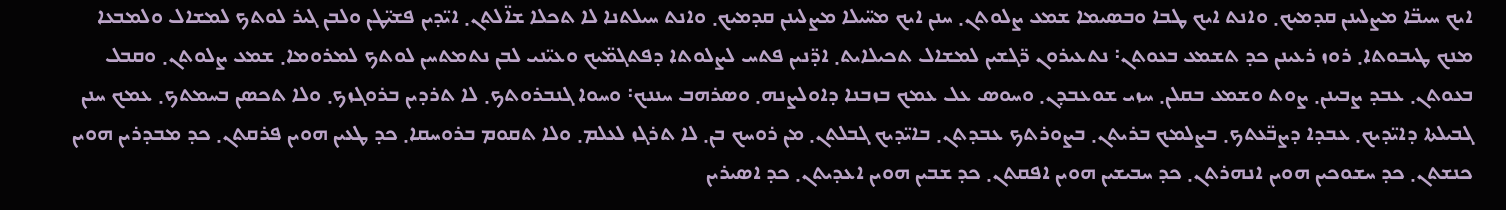ܐܝܟ ܚܝܒ̈ܐ ܡܨܠܝܢܢ ܩܕܡܝܟ܂ ܘܐܢܬ ܐܝܟ ܛܒܐ ܘܒܣܝܡܐ ܫܡܥ ܨܠܘܬܢ܂ ܚܢܢ ܐܝܟ ܡܚ̈ܝܠܐ ܡܨܠܝܢܢ ܩܕܡܝܟ܂ ܘܐܢܬ ܚܝܠܬܢܐ ܠܐ ܬܟܠܐ ܫܐ̈ܠܬܢ܂ ܐܝ̈ܕܝܢ ܦܫܝ̈ܛܢ ܘܠܒܢ ܓܝܪ ܠܘܬܟ ܠܡܫܐܠ ܘܠܡܒܥܐ ܡܢܟ ܛܝܒܘܬܐ܂ ܪܘܙ ܪܥܝܢܢ ܟܕ ܬܫܡܥ ܒܥܘܬܢ܃ ܢܬܥܝܪܘܢ ܪ̈ܓܫܝܢ ܠܡܫܐܠ ܬܟܝܠܐܝܬ܂ ܐܕ̈ܢܝܢ ܦܬܚ ܠܨܠܘܬܐ ܕܦܬܓܡ̈ܝܟ ܘܥܝ̈ܢܝ ܠܒܢ ܢܬܡܬܚܢ ܠܘܬܟ ܠܡܪܘܡܐ܂ ܫܡܥ ܨܠܘܬܢ܂ ܘܩܒܠ ܒܥܘܬܢ܂ ܥܒܕ ܨܒܝܢܢ܂ ܨܘܬ ܘܫܡܥ ܒܩܠܢ܂ ܚܙܝ ܫܘܥܒܕܢ܂ ܘܚܘܣ ܥܠ ܥܡܟ ܒܙܒܢܐ ܕܐܘܠܨܢܗ܂ ܘܣܪܗܒ ܚܢܢܟ܃ ܘܚܘܐ ܓܢܒܪܘܬܟ܂ ܠܐ ܬܪܕܝܢ ܒܪܘܓܙܟ܂ ܘܠܐ ܬܟܣܢ ܒܚܡܬܟ܂ ܥܡܟ ܚܢܢ ܓܒܝܠܬܐ ܕܐܝ̈ܕܝܟ܂ ܥܒܕܐ ܕܨܒ̈ܥܬܟ܂ ܒܨܠܡܟ ܒܪܝܬܢ܂ ܒܨܘܪܬܟ ܥܒܕܬܢ܂ ܒܐܝ̈ܕܝܟ ܓܒܠܬܢ܂ ܡܢ ܪܘܚܟ ܒܢ܂ ܠܐ ܬܪܓܙ ܠܥܠܡ܂ ܘܠܐ ܬܩܘܡ ܒܪܘܚܩܐ܂ ܟܕ ܛܥܝܢ ܗܘܝܢ ܦܪܩܬܢ܂ ܟܕ ܡܒܕܪܝܢ ܗܘܝܢ ܟܢܫܬܢ܂ ܟܕ ܚܫܘܟܝܢ ܗܘܝܢ ܐܢܗܪܬܢ܂ ܟܕ ܚܒܝܫܝܢ ܗܘܝܢ ܐܦܩܬܢ܂ ܟܕ ܫܒܝܢ ܗܘܝܢ ܐܥܕܝܬܢ܂ ܟܕ ܐܣܝܪܝܢ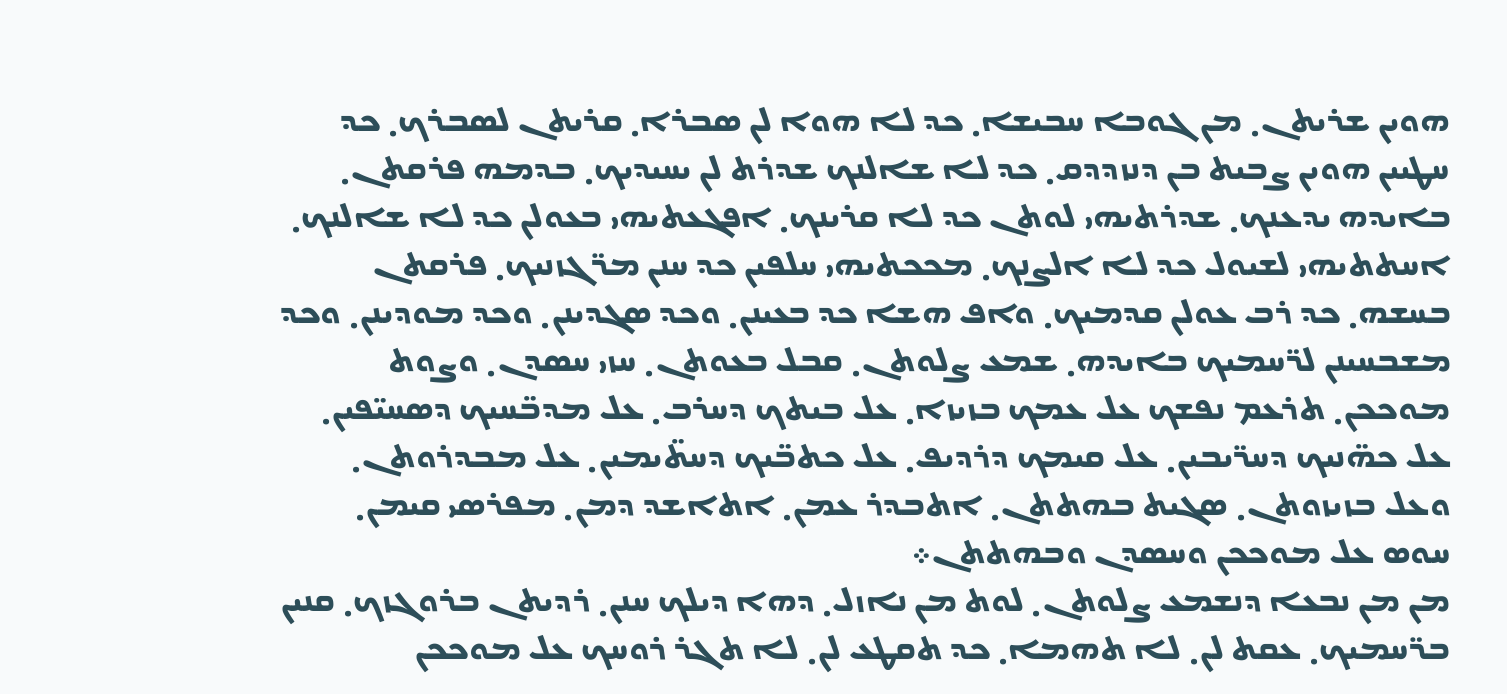ܗܘܝܢ ܫܪܝܬܢ܂ ܡܢ ܓܘܒܐ ܚܒܝܫܐ܂ ܟܕ ܠܐ ܗܘܐ ܠܢ ܣܒܪܐ܂ ܩܪܝܬܢ ܠܣܒܪܟ܂ ܟܕ ܚܛܝܝܢ ܗܘܝܢ ܨܒܝܬ ܒܢ ܕܢܙܕܕܩ܂ ܟܕ ܠܐ ܫܐܠܢܟ ܫܕܪܬ ܠܢ ܝܚܝܕܝܟ܂ ܒܕܡܗ ܦܪܩܬܢ܂ ܒܐܝܕܗ ܝܕܥܢܟ܂ ܫܕܪܬܝܗܝ ܠܘܬܢ ܟܕ ܠܐ ܩܪܝܢܟ܂ ܐܦܓܥܬܝܗܝ ܒܥܘܠܢ ܟܕ ܠܐ ܫܐܠܢܟ܂ ܐܚܬܬܝܗܝ ܠܫܝܘܠ ܟܕ ܠܐ ܐܠܨܢܟ܂ ܡܟܟܬܝܗܝ ܚܠܦܝܢ ܟܕ ܚܢܢ ܡܪ̈ܓܙܢܝܟ܂ ܦܪܩܬܢ ܒܚܫܗ܂ ܟܕ ܪܒ ܥܘܠܢ ܩܕܡܝܟ܂ ܘܐܦ ܗܫܐ ܟܕ ܒܥܝܢܢ܂ ܘܟܕ ܣܓܕܝܢܢ܂ ܘܟܕ ܡܘܕܝܢܢ܂ ܘܟܕ ܡܫܒܚܝܢܢ ܠܪ̈ܚܡܝܟ ܒܐܝܕܗ܂ ܫܡܥ ܨܠܘܬܢ܂ ܩܒܠ ܒܥܘܬܢ܂ ܚܙܝ ܚܣܕܢ܂ ܘܨܘܬ ܡܘܟܟܢ܂ ܬܪܥܡ ܢܦܫܟ ܥܠ ܥܡܟ ܒܙܝܙܐ܂ ܥܠ ܒܝܬܟ ܕܚܪܒ܂ ܥܠ ܡܕܒ̈ܚܝܟ ܕܣܚܝ̈ܦܝܢ܂ ܥܠ ܟܗ̈ܢܝܟ ܕܚܪ̈ܝܒܝܢ܂ ܥܠ ܩܝܡܟ ܕܪܕܝܦ܂ ܥܠ ܟܬܒ̈ܝܟ ܕܚܬ̈ܝܡܝܢ܂ ܥܠ ܡܒܕܪܘܬܢ܂ ܘܥܠ ܒܙܝܙܘܬܢ܂ ܣܓܝܬ ܒܗܬܬܢ܂ ܐܬܒܕܪ ܥܡܢ܂ ܐܬܐܫܕ ܕܡܢ܂ ܡܦܪܣܝ ܩܝܡܢ܂ ܚܘܣ ܥܠ ܡܘܟܟܢ ܘܚܣܕܢ ܘܒܗܬܬܢ܀
ܡܢ ܡܢ ܢܒܥܐ ܕܢܫܡܥ ܨܠܘܬܢ܂ ܠܘܬ ܡܢ ܢܐܙܠ܂ ܕܗܐ ܕܝܠܟ ܚܢܢ܂ ܪܕܝܬܢ ܒܪܘܓܙܟ܂ ܩܢܝܢ ܒܪ̈ܚܡܝܟ܂ ܥܩܬ ܠܢ܂ ܠܐ ܬܗܡܐ܂ ܟܕ ܬܩܛܥ ܠܢ܂ ܠܐ ܬܓܪ ܪܘܚܟ ܥܠ ܡܘܟܟܢ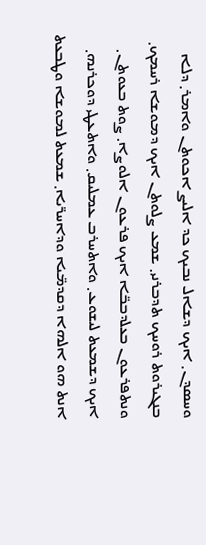ܘܚܣܕܢ܂ ܐܝܟ ܕܫܐܠ ܢܒܝܟ ܟܕ ܐܠܝܨ ܐܟܘܬܢ ܘܐܡܪ܂ ܕܠܐ ܒܢܓܝܪܘܬ ܪܘܚܟ ܬܕܒܪܢܝ܂ ܫܡܥ ܨܠܘܬܢ ܐܝܟ ܕܡܘܫܐ ܪܚܡܟ܂ ܘܢܬܦܪܥܘܢ ܒܥܠܕܒܒ̈ܐ ܐܝܟ ܦܪܥܘܢ ܐܠܘܨܐ܂ ܨܘܬ ܒܥܘܬܢ܂ ܐܝܟ ܕܫܡܥܬ ܠܝܫܘܥ܂ ܘܐܬܚܪܒ ܥܡܠܝܩ܂ ܘܐܬܥܛܝ ܕܘܟܪܢܗ܂ ܐܢܬ ܗܘ ܐܠܗܐ ܕܩܕܡ̈ܝܐ ܘܕܐܚܪ̈ܝܐ܂ ܫܡܥܬ ܠܡܘܫܐ ܘܛܒܥܬ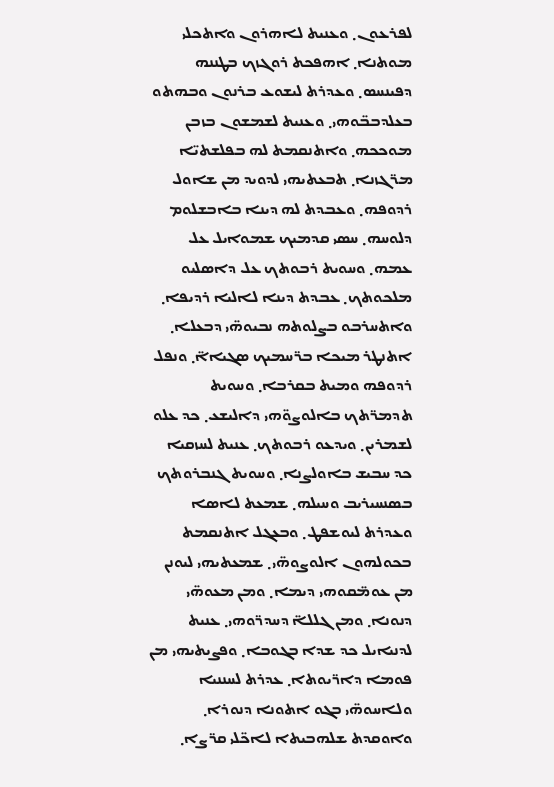ܠܦܪܥܘܢ܂ ܘܥܢܝܬ ܠܐܗܪܘܢ ܘܐܬܟܠܝ ܡܘܬܢܐ܂ ܐܗܦܟܬ ܪܘܓܙܟ ܒܛܢܢܗ ܕܦܝܢܚܣ܂ ܘܥܕܪܬ ܠܝܫܘܥ ܒܪܢܘܢ ܘܒܗܬܘ ܒܥܠܕܒܒ̈ܘܗܝ܂ ܘܥܢܝܬ ܠܫܡܫܘܢ ܒܙܒܢ ܡܘܟܟܗ܂ ܘܐܬܢܩܡܬ ܠܗ ܒܦܠܫܬܝ̈ܐ ܡܪ̈ܓܙܢܐ܂ ܬܒܥܬܝܗܝ ܠܕܘܝܕ ܡܢ ܫܐܘܠ ܪܕܘܦܗ܂ ܘܥܒܕܬ ܠܗ ܕܝܢܐ ܒܐܒܫܠܘܡ ܕܠܘܚܗ܂ ܚܣܝ ܩܕܡܝܟ ܫܡܘܐܝܠ ܥܠ ܥܡܗ܂ ܘܚܘܝܬ ܪܒܘܬܟ ܥܠ ܕܐܣܠܝܘ ܡܠܟܘܬܟ܂ ܥܒܕܬ ܕܝܢܐ ܠܐܠܝܐ ܪܕܝܦܐ܂ ܘܐܬܚܪܒܘ ܒܨܠܘܬܗ ܢܒܝܘܗ̈ܝ ܕܒܥܠܐ܂ ܐܬܢܛܪ ܡܝܟܐ ܒܪ̈ܚܡܝܟ ܣܓܝܐܐ̈܂ ܘܢܦܠ ܪܕܘܦܗ ܘܡܝܬ ܒܩܪܒܐ܂ ܘܚܘܝܬ ܬܕܡܪ̈ܬܟ ܒܐܠܘܨܘ̈ܗܝ ܕܐܠܝܫܥ܂ ܟܕ ܥܠܘ ܠܫܡܪܝܢ܂ ܘܝܕܥܘ ܪܒܘܬܟ܂ ܥܢܝܬ ܠܚܙܩܝܐ ܟܕ ܚܒܝܫ ܒܐܘܠܨܢܐ܂ ܘܚܘܝܬ ܓܢܒܪܘܬܟ ܒܣܢܚܝܪܝܒ ܘܚܝܠܗ܂ ܫܡܥܬ ܠܐܣܐ ܘܥܕܪܬ ܠܝܘܫܦܛ܂ ܘܒܥܓܠ ܐܬܢܩܡܬ ܒܟܘܠܗܘܢ ܐܠܘܨܘܗ̈ܝ܂ ܫܡܥܬܝܗܝ ܠܝܘܢܢ ܡܢ ܥܘܡ̈ܩܘܗܝ ܕܝܡܐ܂ ܘܡܢ ܡܥܘܗ̈ܝ ܕܢܘܢܐ܂ ܘܡܢ ܓܠܠܐ̈ ܕܚܕܪ̈ܘܗܝ܂ ܥܢܝܬ ܠܕܢܝܐܝܠ ܟܕ ܫܕܐ ܒܓܘܒܐ܂ ܘܦܨܝܬܝܗܝ ܡܢ ܦܘܡܐ ܕܐܪ̈ܝܘܬܐ܂ ܥܕܪܬ ܠܚܢܢܝܐ ܘܠܐܚܘܗ̈ܝ ܒܓܘ ܐܬܘܢܐ ܕܢܘܪܐ܂ ܘܐܘܩܕܬ ܫܠܗܒܝܬܐ ܠܐܟ̈ܠܝ ܩܪ̈ܨܐ܂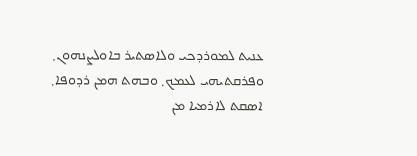ܥܢܝܬ ܠܡܘܪܕܟܝ ܘܠܐܣܬܝܪ ܒܐܘܠܨܢܗܘܢ܂ ܘܦܪܩܬܝܗܝ ܠܥܡܟ܂ ܘܒܗܬ ܗܡܢ ܪܕܘܦܐ܂ ܐܣܩܬ ܠܐܪܡܝܐ ܡܢ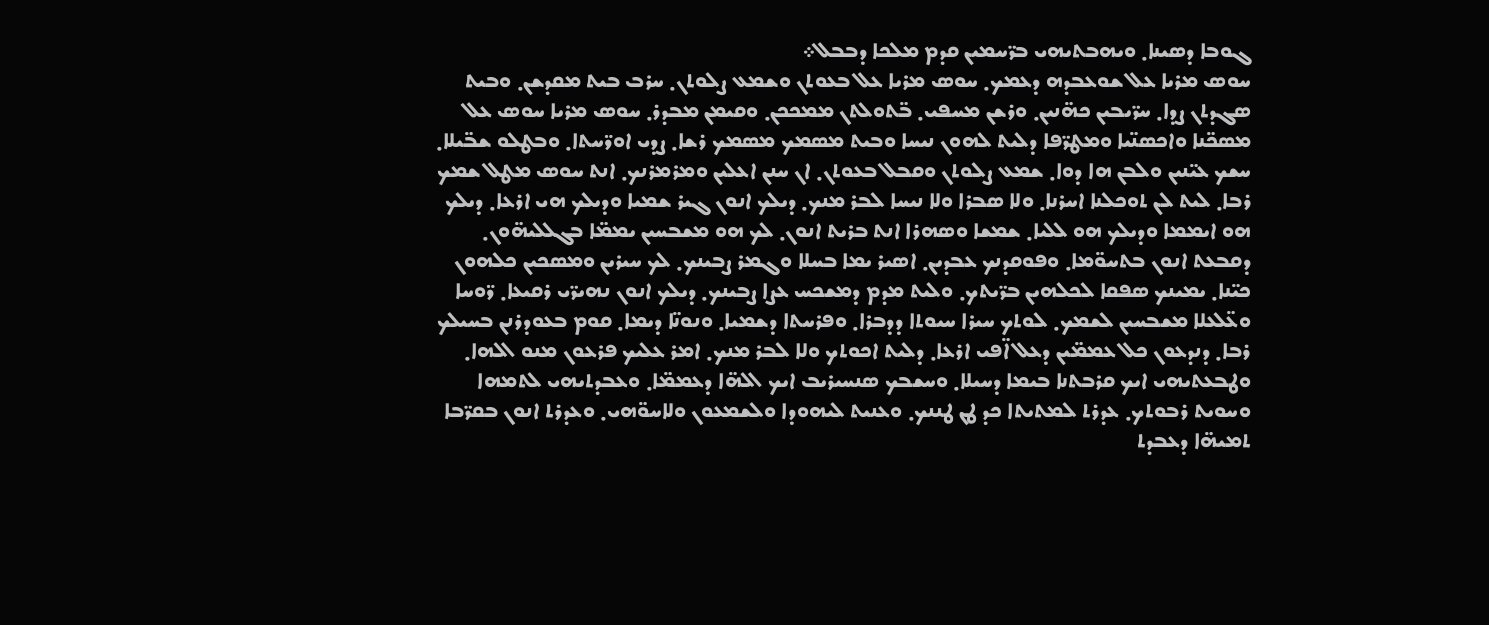ܓܘܒܐ ܕܣܝܢܐ܂ ܘܝܗܒܬܝܗܝ ܒܪ̈ܚܡܝܢ ܩܕܡ ܡܠܟܐ ܕܒܒܠ܀
ܚܘܣ ܡܪܝܐ ܥܠ ܫܘܥܒܕܗ ܕܥܡܟ܂ ܚܘܣ ܡܪܝܐ ܥܠ ܒܥܘܬܢ ܘܫܡܥ ܨܠܘܬܢ܂ ܚܪܒ ܒܝܬ ܡܩܕܫܢ܂ ܘܒܝܬ ܣܓܕܬܢ ܨܕܐ܂ ܚܪ̈ܝܒܝܢ ܟܗ̈ܢܝܢ܂ ܘܪܫܢ ܡܚܦܝ܂ ܒ̈ܬܘܠܬܢ ܡܡܟܟܢ܂ ܘܩܝܡܢ ܡܒܕܪ܂ ܚܘܣ ܡܪܝܐ ܚܘܣ ܥܠ ܡܣܟ̈ܢܐ ܘܐܟܣܢ̈ܝܐ ܘܡܛܪ̈ܦܐ ܕܠܝܬ ܠܗܘܢ ܢܝܚܐ ܘܒܝܬ ܡܣܡܟ ܡܣܡܟ ܪܫܐ܂ ܨܕܝ ܐܘܪ̈ܚܬܐ܂ ܘܒܛܠܘ ܫܒ̈ܝܠܐ܂ ܚܫܟ ܥܝ̈ܢܝܢ ܘܠܒܢ ܗܐ ܕܘܐ܂ ܫܡܥ ܨܠܘܬܢ ܘܩܒܠ ܒܥܘܬܢ܂ ܐܢ ܚܢܢ ܐܥܠܝܢ ܘܡܪܡܪܢܟ܂ ܐܢܬ ܚܘܣ ܡܛܠ ܫܡܟ ܪܒܐ܂ ܠܝܬ ܠܢ ܬܘܟܠܢܐ ܐܚܪܢܐ܂ ܘܠܐ ܣܒܪܐ ܘܠܐ ܢܝܚܐ ܠܒܪ ܡܢܟ܂ ܕܝܠܟ ܐܢܘܢ ܓܝܪ ܫܡܝܐ ܘܕܝܠܟ ܗܝ ܐܪܥܐ܂ ܕܝܠܟ ܗܘ ܐܝܡܡܐ ܘܕܝܠܟ ܗܘ ܠܠܝܐ܂ ܫܡܫܐ ܘܣܗܪܐ ܐܢܬ ܒܪܝܬ ܐܢܘܢ܂ ܠܟ ܗܘ ܡܫܒܚܝܢ ܝܡܡ̈ܐ ܒܓܠܠܝܗ̈ܘܢ܂ ܕܩܒܥܬ ܐܢܘܢ ܒܬܚܘ̈ܡܐ܂ ܘܦܘܩܕܢܟ ܥܒܕܝܢ܂ ܐܣܝܪ ܝܡܐ ܒܚܠܐ ܘܓܡܪ ܨܒܝܢܟ܂ ܠܟ ܚܝܪܝܢ ܘܡܣܟܝܢ ܟܠܗܘܢ ܟܝ̈ܢܐ܂ ܝܡܝܢܟ ܣܦܩܐ ܠܟܠܗܝܢ ܒܪ̈ܝܬܟ܂ ܘܠܝܬ ܡܕܡ ܕܡܫܟܚ ܥܨܐ ܨܒܝܢܟ܂ ܕܝܠܟ ܐܢܘܢ ܢܗܝܪ̈ܝ ܪܩܝܥܐ܂ ܪ̈ܘܚܐ ܘܥ̈ܠܥܠܐ ܡܫܒܚܝܢ ܠܫܡܟ܂ ܠܘܬܟ ܚܝܪܐ ܚܝܘܬܐ ܕܕܒܪܐ܂ ܘܦܪܚܬܐ ܕܫܡܝܐ܂ ܘܢܘܢ̈ܐ ܕܝܡܐ܂ ܩܘܡ ܒܥܘܕܪܢܢ ܒܚܝܠܟ ܪܒܐ܂ ܕܢܕܥܘܢ ܟܠ ܥܡܡ̈ܝܢ ܕܥܠ ܐ̈ܦܝ ܐܪܥܐ܂ ܕܠܝܬ ܐܟܘܬܟ ܘܠܐ ܠܒܪ ܡܢܟ܂ ܐܡܪ ܥܠܝܟ ܦܪܥܘܢ ܡܢܘ ܐܠܗܐ܂ ܘܛܒܥܬܝܗܝ ܐܝܟ ܩܪܒܬܢܐ ܒܝܡܐ ܕܚܝܠܐ܂ ܘܚܫܒܟ ܣܢܚܝܪܝܒ ܐܝܟ ܐܠܗ̈ܐ ܕܥܡܡ̈ܐ܂ ܘܥܒܕܬܝܗܝ ܠܬܡܗܐ ܘܚܘܝܬ ܪܒܘܬܟ܂ ܥܕܪܬ ܠܡܬܝܬܐ ܟܕ ܛܢ ܛܢܢܟ܂ ܘܥܢܝܬ ܠܝܗܘܕܐ ܘܠܫܡܥܘܢ ܘܠܐܚܘ̈ܗܝ܂ ܘܥܕܪܬ ܐܢܘܢ ܒܩܪ̈ܒܐ ܬܡܝܗ̈ܐ ܕܥܒܕܬ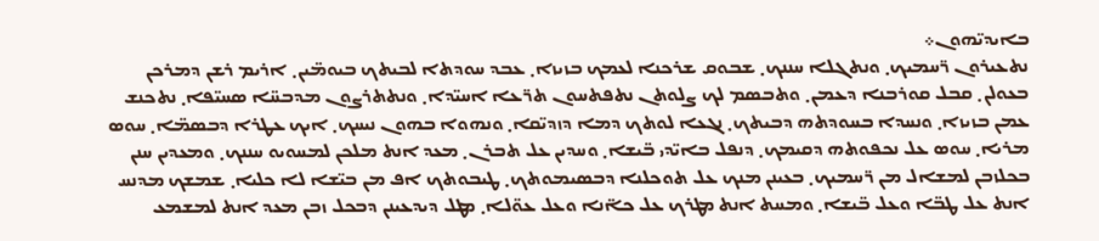ܒܐܝܕܝ̈ܗܘܢ܀
ܢܬܥܝܪܘܢ ܪ̈ܚܡܝܟ܂ ܘܢܬܓܠܐ ܚܢܢܟ܂ ܫܒܘܩ ܫܪܟܢܐ ܠܥܡܟ ܒܙܝܙܐ܂ ܥܒܕ ܚܘܕܬܐ ܠܒܝܬܟ ܒܝܘܡ̈ܝܢ܂ ܐܪܝܡ ܪܫܢ ܕܡܪܟܢ ܒܥܘܠܢ܂ ܩܒܠ ܩܘܪܒܢܐ ܕܥܡܢ܂ ܘܬܒܣܡ ܠܟ ܨܠܘܬܢ ܢܬܦܬܚܘܢ ܬܪ̈ܥܐ ܐܚܝ̈ܕܐ܂ ܘܢܬܬܪܨܘܢ ܡܕܒܚ̈ܐ ܣܚܝ̈ܦܐ܂ ܢܬܟܢܫ ܥܡܢ ܒܙܝܙܐ܂ ܘܢܚܕܐ ܒܚܘܕܬܗ ܕܒܝܬܟ܂ ܢܓܥܐ ܠܘܬܟ ܕܡܐ ܕܙܕܝ̈ܩܐ܂ ܘܢܗܘܐ ܒܗܘܢ ܢܝܚܟ܂ ܐܝܟ ܥܛܪܐ ܕܒܣܡ̈ܐ܂ ܚܘܣ ܡܪܝܐ܂ ܚܘܣ ܥܠ ܢܟܦܘܬܗ ܕܩܝܡܟ܂ ܕܢܦܠ ܒܐܝ̈ܕܝ ܒ̈ܝܫܐ܂ ܘܚܕܝܢ ܥܠ ܬܒܪܢ܂ ܡܥܕ ܐܢܬ ܡܠܟܢ ܠܡܚܘܝܘ ܚܢܢܟ܂ ܘܡܥܕܝܢ ܚܢܢ ܒܟܠܙܒܢ ܠܡܫܐܠ ܡܢ ܪ̈ܚܡܝܟ܂ ܒܥܝܢܢ ܡܢܟ ܥܠ ܬܘܟܠܢܐ ܕܒܣܝܡܘܬܟ܂ ܛܝܒܘܬܟ ܐܦ ܡܢ ܒܝ̈ܫܐ ܠܐ ܟܠܝܐ܂ ܫܡܫܟ ܡܕܢܚ ܐܢܬ ܥܠ ܛܒ̈ܐ ܘܥܠ ܒ̈ܝܫܐ܂ ܘܡܚܬ ܐܢܬ ܡܛܪܟ ܥܠ ܟܐ̈ܢܐ ܘܥܠ ܥܘ̈ܠܐ܂ ܡܛܠ ܕܝܕܥܝܢܢ ܕܒܟܠ ܙܒܢ ܡܥܕ ܐܢܬ ܠܡܫܡܥ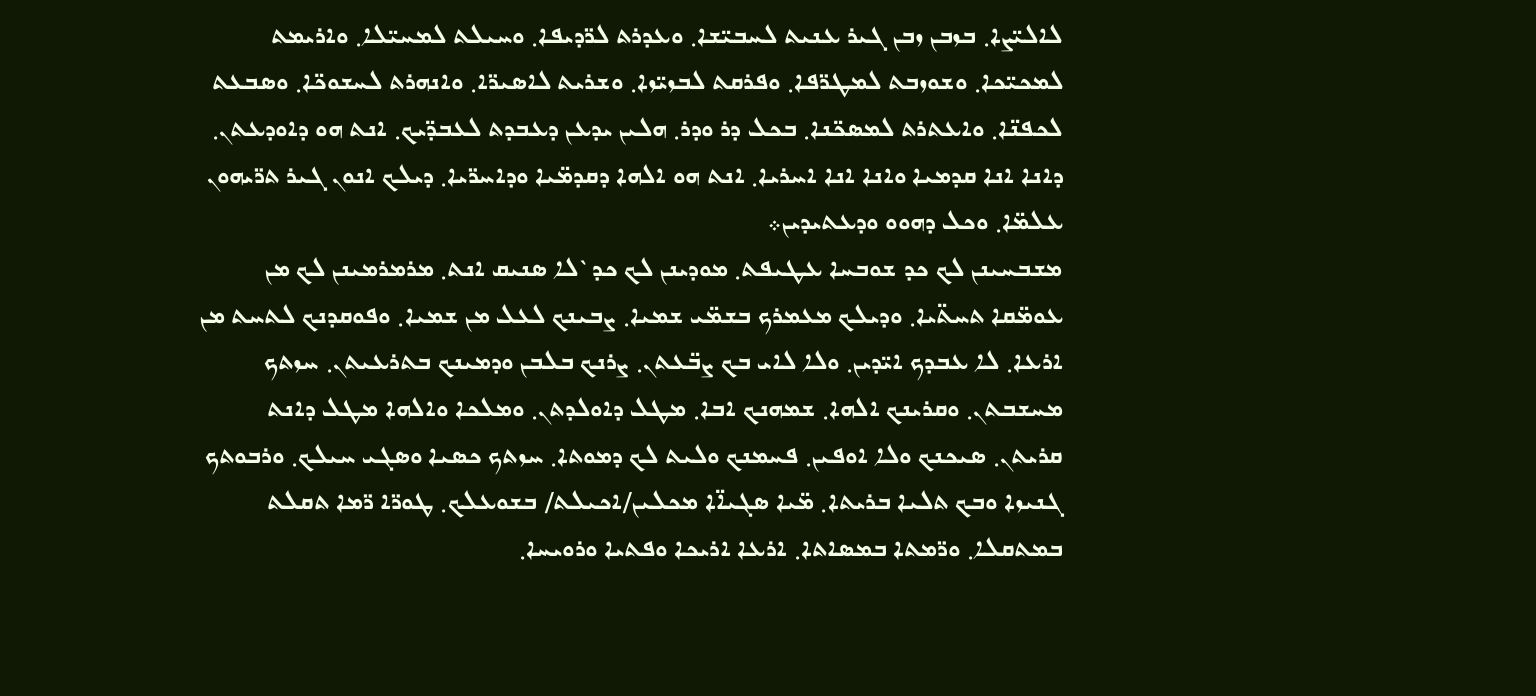ܠܐܠܝ̈ܨܐ܂ ܒܙܒܢ ܙܒܢ ܓܝܪ ܥܢܝܬ ܠܚܒܝ̈ܫܐ܂ ܘܥܕܪܬ ܠܪ̈ܕܝܦܐ܂ ܘܚܝܠܬ ܠܡܚܝ̈ܠܐ܂ ܘܐܪܝܡܬ ܠܡܟܝ̈ܟܐ܂ ܘܫܘܙܒܬ ܠܡܛܪ̈ܦܐ܂ ܘܦܪܩܬ ܠܒܙܝ̈ܙܐ܂ ܘܫܪܝܬ ܠܐܣܝܪ̈ܐ܂ ܘܐܢܗܪܬ ܠܚܫܘܟ̈ܐ܂ ܘܣܒܥܬ ܠܟܦܢ̈ܐ܂ ܘܐܥܬܪܬ ܠܡܣܟ̈ܢܐ܂ ܒܟܠ ܕܪ ܘܕܪ܂ ܗܠܝܢ ܝܕܥܢ ܕܥܒܕܬ ܠܥܒܕ̈ܝܟ܂ ܐܢܬ ܗܘ ܕܐܘܕܥܬܢ܂ ܕܐܢܐ ܐܢܐ ܩܕܡܝܐ ܘܐܢܐ ܐܢܐ ܐܚܪܝܐ܂ ܐܢܬ ܗܘ ܐܠܗܐ ܕܩܕܡ̈ܝܐ ܘܕܐܚܪ̈ܝܐ܂ ܕܝܠܟ ܐܢܘܢ ܓܝܪ ܬܪ̈ܝܗܘܢ ܥܠܡ̈ܐ܂ ܘܟܠ ܕܗܘܘ ܘܕܥܬܝܕܝܢ܀
ܡܫܒܚܝܢܢ ܠܟ ܟܕ ܫܘܒܚܐ ܥܛܝܦܬ܂ ܡܘܕܝܢܢ ܠܟ ܟܕ`ܠܐ ܣܢܝܩ ܐܢܬ܂ ܡܪܡܪܡܝܢܢ ܠܟ ܡܢ ܥܘܡ̈ܩܐ ܬܚܬ̈ܝܐ܂ ܘܕܝܠܟ ܡܥܡܪܟ ܒܫܡ̈ܝ ܫܡܝܐ܂ ܨܒܝܢܟ ܠܥܠ ܡܢ ܫܡܝܐ܂ ܘܦܘܩܕܢܟ ܠܬܚܬ ܡܢ ܐܪܥܐ܂ ܠܐ ܥܒܕܟ ܐܝ̈ܕܝܢ܂ ܘܠܐ ܠܐܝ ܒܟ ܨܒ̈ܥܬܢ܂ ܨܪܢܟ ܒܠܒܢ ܘܕܡܝܢܟ ܒܬܪܥܝܬܢ܂ ܚܙܬܟ ܡܚܫܒܬܢ܂ ܘܩܪܝܢܟ ܐܠܗܐ܂ ܫܡܗܢܟ ܐܒܐ܂ ܡܛܠ ܕܐܘܠܕܬܢ܂ ܘܡܠܟܐ ܘܐܠܗܐ ܡܛܠ ܕܐܢܬ ܩܪܝܬܢ܂ ܣܝܟܢܟ ܘܠܐ ܐܘܦܝܢ܂ ܦܚܡܢܟ ܘܠܝܬ ܠܟ ܕܡܘܬܐ܂ ܚܙܬܟ ܟܣܝܐ ܘܣܓܝ ܚܝܠܟ܂ ܘܪܒܘܬܟ ܓܢܝܙܐ ܘܒܟ ܬܠܝܐ ܒܪܝܬܐ܂ ܡ̈ܝܐ ܣܓܝܐ̈ܐ ܡܟܠܝܢ/ܐܟܝܠܬ/ ܒܫܘܥܠܟ܂ ܛܘܪ̈ܐ ܪ̈ܡܐ ܬܩܠܬ ܒܡܬܩܠܐ܂ ܘܪ̈ܡܬܐ ܒܡܣܐܬܐ܂ ܐܪܥܐ ܐܪܝܟܐ ܘܦܬܝܐ ܘܪܘܝܚܐ܂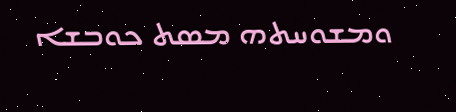ܘܡܫܘܚܬܗ ܡܣܬ ܟܘܒܫܐ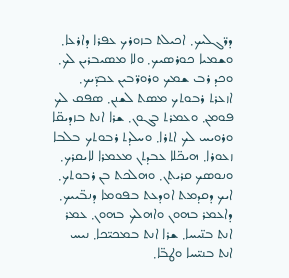ܕܪ̈ܓܠܝܟ܂ ܐܟܝܠܬ ܒܙܘܪܟ ܥܦܪܐ ܕܐܪܥܐ܂ ܘܫܡܝܐ ܟܘܪܣܝܟ܂ ܘܠܐ ܡܣܝܒܪܝܢ ܠܟ܂ ܘܟܕ ܪܒ ܫܡܟ ܘܪܘܪ̈ܒܝܢ ܥܒܕ̈ܝܟ܂ ܐܙܥܪܬ ܪܒܘܬܟ ܡܣܬ ܠܫܢܢ܂ ܣܦܩ ܠܟ ܦܘܡܢ܂ ܘܥܡܪܬ ܒܓܘܢ܂ ܫܪܐ ܐܢܬ ܒܙܕܝܩ̈ܐ ܘܪܘܝܚ ܠܟ ܐܬܪܐ܂ ܘܚܠܕܬ ܪܒܘܬܟ ܒܠܒܐ ܙܥܘܪܐ܂ ܗܝܟ̈ܠܐ ܥܒܕܬܢ ܡܥܡܪܐ ܠܐܝܩܪܟ܂ ܘܢܘܣܟ ܩܪܝܬܢ܂ ܘܗܠܟܬ ܒܢ ܪܒܘܬܟ܂ ܐܝܟ ܕܩܕܡܬ ܐܘܕܥܬ ܒܦܘܡܐ ܕܢܒ̈ܝܝܟ܂ ܕܐܥܡܪ ܒܗܘܢ ܘܐܗܠܟ ܒܗܘܢ܂ ܥܡܪ ܐܢܬ ܒܢ̈ܝܚܐ܂ ܫܪܐ ܐܢܬ ܒܡܟܝ̈ܟܐ܂ ܢܝܚ ܐܢܬ ܒܢܝ̈ܚܐ ܘܛܒ̈ܐ܂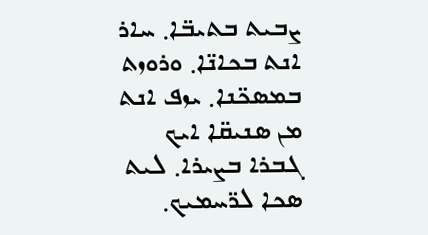ܨܒܝܬ ܒܬܝܒ̈ܐ܂ ܚܐܪ ܐܢܬ ܒܟܐܢ̈ܐ܂ ܘܪܘܙܬ ܒܡܣܟ̈ܢܐ܂ ܝܙܦ ܐܢܬ ܡܢ ܣܢܝܩ̈ܐ ܐܝܟ ܓܒܪܐ ܒܨܝܪܐ܂ ܠܝܬ ܣܟܐ ܠܪ̈ܚܡܝܟ܂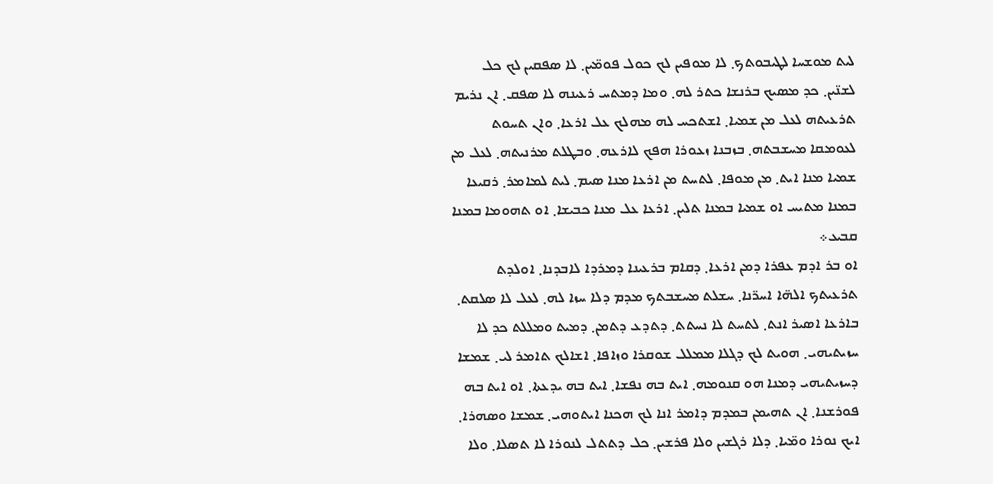ܠܝܬ ܡܘܫܚܐ ܠܛܝܒܘܬܟ܂ ܠܐ ܡܘܦܝܢ ܠܟ ܟܘܠ ܦܘܡ̈ܝܢ܂ ܠܐ ܣܦܩܝܢ ܠܟ ܟܠ ܠܫܢ̈ܝܢ܂ ܟܕ ܡܣܝܟ ܒܪܢܫܐ ܟܬܪ ܠܗ܂ ܘܡܐ ܕܡܬܚ ܪܥܝܢܗ ܠܐ ܣܦܩ܂ ܐܢ ܢܪܝܡ ܬܪܥܝܬܗ ܠܥܠ ܡܢ ܫܡܝܐ܂ ܐܫܬܟܚ ܠܗ ܡܗܠܟ ܥܠ ܐܪܥܐ܂ ܘܐܢ ܬܚܘܬ ܠܥܘܡܩܐ ܡܚܫܒܬܗ܂ ܒܙܒܢܐ ܙܥܘܪܐ ܗܦܟ ܠܐܪܥܗ܂ ܘܒܛܠܬ ܡܪܢܝܬܗ܂ ܠܥܠ ܡܢ ܫܡܝܐ ܡܢܐ ܐܝܬ܂ ܡܢ ܡܘܦܐ܂ ܠܬܚܬ ܡܢ ܐܪܥܐ ܡܢܐ ܣܝܡ܂ ܠܝܬ ܠܡܐܡܪ܂ ܪܩܝܥܐ ܒܡܢܐ ܡܬܝܚ ܐܘ ܫܡܝܐ ܒܡܢܐ ܬܠܝܢ܂ ܐܪܥܐ ܥܠ ܡܢܐ ܟܒܝܫܐ܂ ܐܘ ܬܗܘܡܐ ܒܡܢܐ ܩܒܝܥ܀
ܐܘ ܒܪ ܐܕܡ ܥܦܪܐ ܕܡܢ ܐܪܥܐ܂ ܕܩܐܡ ܒܪܥܝܢܐ ܕܡܪܕܐ ܠܐܒܕܢܐ܂ ܐܘܠܕܬ ܬܪܥܝܬܟ ܐܠܗ̈ܐ ܐܚܪ̈ܢܐ܂ ܚܫܠܬ ܡܚܫܒܬܟ ܡܕܡ ܕܠܐ ܚܙܐ ܠܗ܂ ܠܥܠ ܠܐ ܣܠܩܬ܂ ܒܐܪܥܐ ܐܣܝܪ ܐܢܬ܂ ܠܬܚܬ ܠܐ ܢܚܬܬ܂ ܕܬܕܥ ܕܬܡܢ܂ ܕܡܝܬ ܘܡܠܠܬ ܟܕ ܠܐ ܚܙܝܬܝܗܝ܂ ܗܘܝܬ ܠܟ ܕܓܠܐ ܡܡܠܠ ܫܘܩܪܐ ܘܙܐܦܐ܂ ܐܫܐܠܟ ܬܐܡܪ ܠܝ܂ ܫܡܫܐ ܕܚܙܝܬܝܗܝ ܕܡܢܐ ܗܘ ܩܢܘܡܗ܂ ܐܝܬ ܒܗ ܢܦܫܐ܂ ܐܝܬ ܒܗ ܝܕܥܬܐ܂ ܐܘ ܐܝܬ ܒܗ ܦܘܪܫܢܐ܂ ܐܢ ܬܗܝܡܢ ܒܡܕܡ ܕܐܡܪ ܐܢܐ ܠܟ ܗܟܢܐ ܐܝܬܘܗܝ܂ ܫܡܫܐ ܘܣܗܪܐ܂ ܐܝܟ ܢܘܪܐ ܘܡ̈ܝܐ܂ ܕܠܐ ܪܓܫܝܢ ܘܠܐ ܦܪܫܝܢ܂ ܟܠ ܕܬܬܠ ܠܢܘܪܐ ܠܐ ܬܣܠܐ܂ ܘܠܐ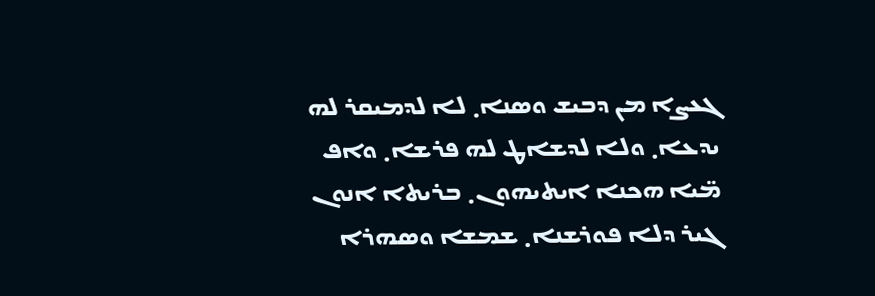ܓܥܨܐ ܡܢ ܕܒܝܫ ܘܣܢܐ܂ ܠܐ ܠܕܡܝܩܪ ܠܗ ܝܕܥܐ܂ ܘܠܐ ܠܕܫܐܛ ܠܗ ܦܪܫܐ܂ ܘܐܦ ܡ̈ܝܐ ܗܟܢܐ ܐܝܬܝܗܘܢ܂ ܒܪܝܬܐ ܐܢܘܢ ܓܝܪ ܕܠܐ ܦܘܪܫܢܐ܂ ܫܡܫܐ ܘܣܗܪܐ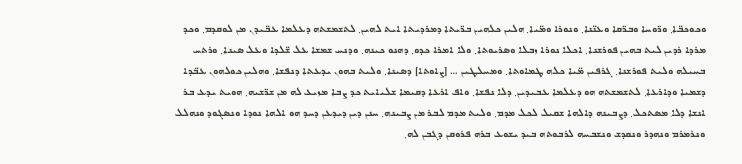ܘܟܘܟܒ̈ܐ܂ ܘܪ̈ܘܚܐ ܘܒܪ̈ܩܐ ܘܥܢ̈ܢܐ܂ ܘܢܘܪܐ ܘܡ̈ܝܐ܂ ܗܠܝܢ ܟܠܗܝܢ ܒܪ̈ܝܬܐ ܕܡܪܕܝܬܐ ܐܝܬ ܠܗܝܢ܂ ܠܬܫܡܫܬܗ ܕܥܠܡܐ ܥܒ̈ܝܕܢ ܡܢ ܠܘܩܕܡ܂ ܘܟܕ ܡܪܕܐ ܪܕܝܢ ܠܝܬ ܒܗܝܢ ܦܘܪܫܢܐ܂ ܐܟܠܐ ܢܘܪܐ ܙܒܠܐ ܘܣܪܝܘܬܐ܂ ܘܠܐ ܐܡܪܐ ܟܕܘ܂ ܕܗܢܘ ܟܝܢܗ܂ ܘܕܢܚ ܫܡܫܐ ܥܠ ܫ̈ܠܕܐ ܘܥܠ ܣܝܢܐ܂ ܘܪܬܚ ܒܚܝܠܗ ܘܠܝܬ ܦܘܪܫܢܐ܂ ܓܪܦܝܢ ܡ̈ܝܐ ܟܠܗ ܛܡܐܘܬܐ܂ ܘܡܚܠܛܝܢ … [ܨܐܘܬܐ‍] ܕܣܝܢܐ܂ ܘܠܝܬ ܒܗܘܢ ܝܕܥܬܐ ܕܢܦܫܐ܂ ܘܗܠܝܢ ܟܘܠܗܘܢ ܥܒ̈ܕܐ ܕܫܡܝܐ ܘܕܐܪܥܐ܂ ܠܬܫܡܫܬܗ ܗܘ ܕܥܠܡܐ ܥܒܝܕܝܢ܂ ܕܠܐ ܢܦܫܐ܂ ܘܐܦ ܐܪܥܐ ܕܩܝܡܐ ܫܠܝܐܝܬ ܟܕ ܨܒܐ ܡܙܝܥ ܠܗ ܡܢ ܫܪ̈ܫܝܗ܂ ܗܘܝܬ ܝܕܥ ܒܪ ܐܢܫܐ ܕܠܐ ܡܣܬܟܠ܂ ܕܨܒܝܢܗ ܕܐܠܗܐ ܫܩܝܠ ܠܟܠ ܡܕܡ܂ ܘܠܝܬ ܡܕܡ ܠܒܪ ܡܢ ܨܒܝܢܗ܂ ܚܢܢ ܕܝܢ ܕܝܕܥܢ ܕܚܕ ܗܘ ܐܠܗܐ ܢܘܕܐ ܘܢܣܓܘܕ ܘܢܗܠܠ ܘܢܪܡܪܡ ܘܢܗܕܪ ܘܢܩܕܫ ܘܢܫܒܚܗ ܠܪܒܘܬܗ ܒܝܕ ܝܫܘܥ ܒܪܗ ܦܪܘܩܢ ܕܓܒܢ ܠܗ܂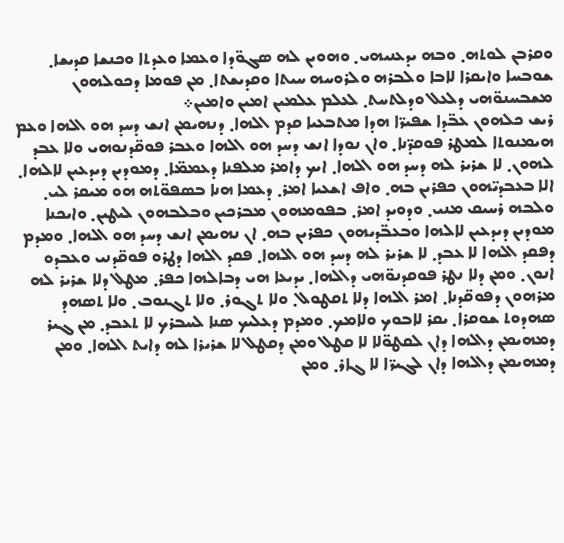ܘܩܪܒܢ ܠܘܬܗ܂ ܘܒܗ ܝܕܥܢܝܗܝ܂ ܘܗܘܝܢ ܠܗ ܣܓܘ̈ܕܐ ܘܥܡܐ ܘܥܕܬܐ ܘܟܢܫܐ ܩܕܝܫܐ܂ ܫܘܒܚܐ ܘܐܝܩܪܐ ܠܐܒܐ ܘܠܒܪܗ ܘܠܪܘܚܗ ܚܝܬܐ ܘܩܕܝܫܬܐ܂ ܡܢ ܦܘܡܐ ܕܟܘܠܗܘܢ ܡܫܒܚܢܘ̈ܗܝ ܕܠܥܠ ܘܕܠܬܚܬ܂ ܠܥܠܡ ܥܠܡܝܢ ܐܡܝܢ ܘܐܡܝܢ܀
ܪܝܫ ܟܠܗܘܢ ܥܒ̈ܕܐ ܫܦܝܪ̈ܐ ܗܕܐ ܡܬܒܥܝܐ ܩܕܡ ܐܠܗܐ܂ ܕܢܗܝܡܢ ܐܢܫ ܕܚܕ ܗܘ ܐܠܗܐ ܘܥܡ ܗܝܡܢܘܬܐ ܠܡܛܪ ܦܘܩܕ̈ܢܐ܂ ܘܐܢ ܢܘܕܐ ܐܢܫ ܕܚܕ ܗܘ ܐܠܗܐ ܘܥܒܪ ܦܘܩ̈ܕܢܘܗܝ ܘܠܐ ܥܒܕ ܠܗܘܢ܂ ܠܐ ܫܪܝܪ ܠܗ ܕܚܕ ܗܘ ܐܠܗܐ܂ ܐܝܟ ܕܐܡܪ ܡܠܦܢܐ ܕܥܡܡ̈ܐ܂ ܕܡܘܕܝܢ ܕܝܕܥܝܢ ܠܐܠܗܐ܂ ܐܠܐ ܒܥܒܕܝ̈ܗܘܢ ܟܦܪܝܢ ܒܗ܂ ܘܐܦ ܐܫܥܝܐ ܐܡܪ܂ ܕܥܡܐ ܗܢܐ ܒܣܦܘ̈ܬܗ ܗܘ ܡܝܩܪ ܠܝ܂ ܘܠܒܗ ܪܚܝܩ ܡܢܝ܂ ܘܕܘܝܕ ܐܡܪ܂ ܒܦܘܡܗܘܢ ܡܒܪܟܝܢ ܘܒܠܒܗܘܢ ܠܝܛܝܢ܂ ܘܐܝܟܢܐ ܡܘܕܝܢ ܕܝܕܥܝܢ ܠܐܠܗܐ ܘܒܥܒ̈ܕܝܗܘܢ ܟܦܪܝܢ ܒܗ܂ ܐܢ ܢܗܝܡܢ ܐܢܫ ܕܚܕ ܗܘ ܐܠܗܐ܂ ܘܡܕܡ ܕܦܩܕ ܐܠܗܐ ܠܐ ܥܒܕ܂ ܠܐ ܫܪܝܪ ܠܗ ܕܚܕ ܗܘ ܐܠܗܐ܂ ܦܩܕ ܐܠܗܐ ܕܛܪܘ ܦܘܩ̈ܕܢܝ ܘܥܒܕܘ ܐܢܘܢ܂ ܘܡܢ ܕܠܐ ܢܛܪ ܦܘܩܕܢܘ̈ܗܝ ܕܐܠܗܐ܂ ܝܕܝܥܐ ܗܝ ܕܒܐܠܗܐ ܟܦܪ܂ ܡܛܠ ܕܠܐ ܫܪܝܪ ܠܗ ܡܪܗܘܢ ܕܦܘܩ̈ܕܢܐ܂ ܐܡܪ ܐܠܗܐ ܕܠܐ ܬܩܛܘܠ܂ ܘܠܐ ܬܓܘܪ܂ ܘܠܐ ܬܓܢܘܒ܂ ܘܠܐ ܬܣܗܕ ܣܗܕܘܬ ܫܘܩܪܐ܂ ܝܩܪ ܠܐܒܘܟ ܘܠܐܡܟ܂ ܘܡܕܡ ܕܥܠܝܟ ܣܢܐ ܠܚܒܪܟ ܠܐ ܬܥܒܕ܂ ܡܢ ܓܝܪ ܕܡܗܝܡܢ ܕܐܠܗܐ ܕܐܢ ܠܩܛܘ̈ܠܐ ܠܐ ܩܛܠ ܘܡܢ ܕܩܛܠ ܠܐ ܫܪܝܪܐ ܠܗ ܕܐܝܬ ܐܠܗܐ܂ ܘܡܢ ܕܡܗܝܡܢ ܕܐܠܗܐ ܕܐܢ ܠܓܝܪ̈ܐ ܠܐ ܓܐܪ܂ ܘܡܢ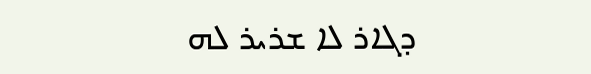ܕܓܐܪ ܠܐ ܫܪܝܪ ܠܗ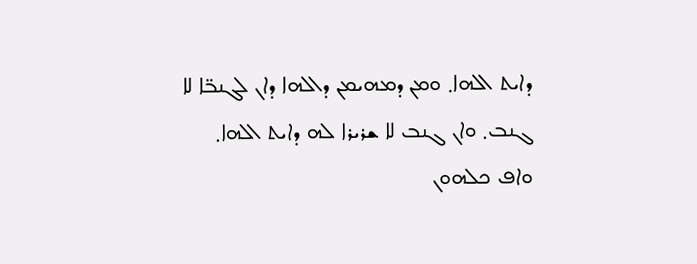ܕܐܝܬ ܐܠܗܐ܂ ܘܡܢ ܕܡܗܝܡܢ ܕܐܠܗܐ ܕܐܢ ܠܓܢܒ̈ܐ ܠܐ ܓܢܒ܂ ܘܐܢ ܓܢܒ ܠܐ ܫܪܝܪܐ ܠܗ ܕܐܝܬ ܐܠܗܐ܂ ܘܐܦ ܟܠܗܘܢ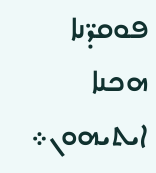ܦܘܩܕ̈ܢܐ ܗܟܢܐ ܐܝܬܝܗܘܢ܀